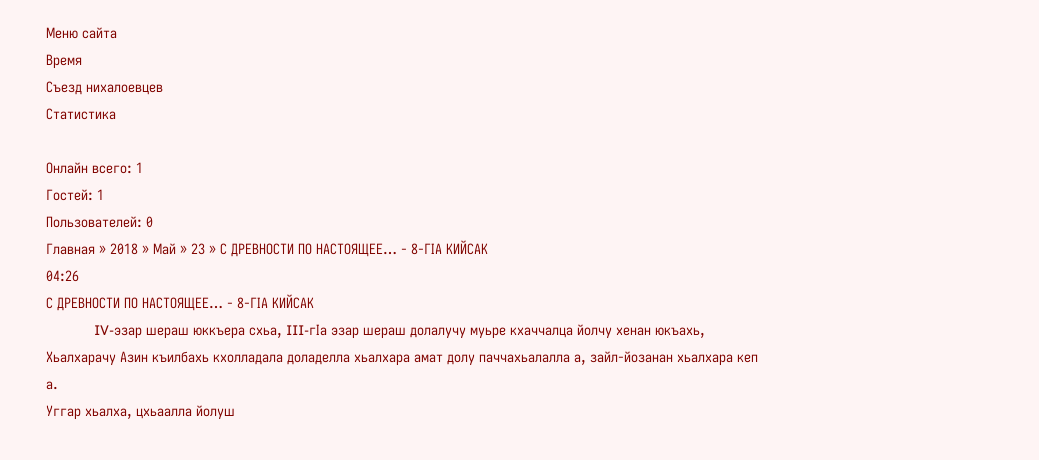Меню сайта
Время
Съезд нихалоевцев
Статистика

Онлайн всего: 1
Гостей: 1
Пользователей: 0
Главная » 2018 » Май » 23 » С ДРЕВНОСТИ ПО НАСТОЯЩЕЕ… - 8-ГIА КИЙСАК
04:26
С ДРЕВНОСТИ ПО НАСТОЯЩЕЕ… - 8-ГIА КИЙСАК
            IV-эзар шераш юккъера схьа, III-гIа эзар шераш долалучу муьре кхаччалца йолчу хенан юкъахь, Хьалхарачу Азин къилбахь кхолладала доладелла хьалхара амат долу паччахьалалла а, зайл-йозанан хьалхара кеп а.
Уггар хьалха, цхьаалла йолуш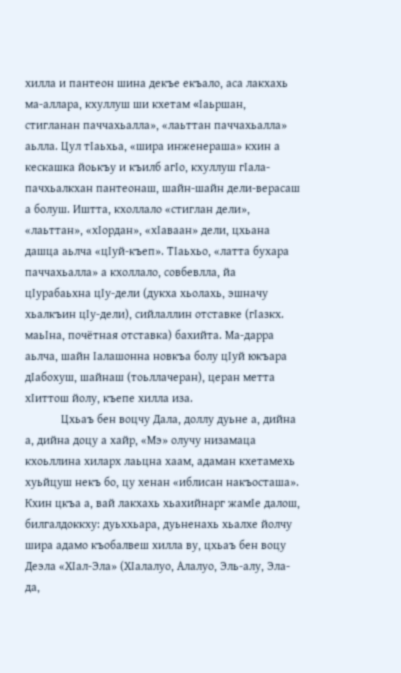хилла и пантеон шина декъе екъало, аса лакхахь ма-аллара, кхуллуш ши кхетам «Iаьршан, стигланан паччахьалла», «лаьттан паччахьалла» аьлла. Цул тIаьхьа, «шира инженераша» кхин а кескашка йоькъу и къилб агIо, кхуллуш гIала-пачхьалкхан пантеонаш, шайн-шайн дели-верасаш а болуш. Иштта, кхоллало «стиглан дели», «лаьттан», «хIордан», «хIаваан» дели, цхьана дашца аьлча «цIуй-къеп». ТIаьхьо, «латта бухара паччахьалла» а кхоллало, совбевлла, йа цIурабаьхна цIу-дели (дукха хьолахь, эшначу хьалкъин цIу-дели), сийлаллин отставке (гIазкх. маьIна, почётная отставка) бахийта. Ма-дарра аьлча, шайн Iалашонна новкъа болу цIуй юкъара дIабохуш, шайнаш (тоьллачеран), церан метта хIиттош йолу, къепе хилла иза.
            Цхьаъ бен воцчу Дала, доллу дуьне а, дийна а, дийна доцу а хайр, «Мэ» олучу низамаца кхоьллина хиларх лаьцна хаам, адаман кхетамехь хуьйцуш некъ бо, цу хенан «иблисан накъосташа».
Кхин цкъа а, вай лакхахь хьахийнарг жамIе далош, билгалдоккху: дуьххьара, дуьненахь хьалхе йолчу шира адамо къобалвеш хилла ву, цхьаъ бен воцу Деэла «ХIал-Эла» (ХIалалуо, Алалуо, Эль-алу, Эла-да,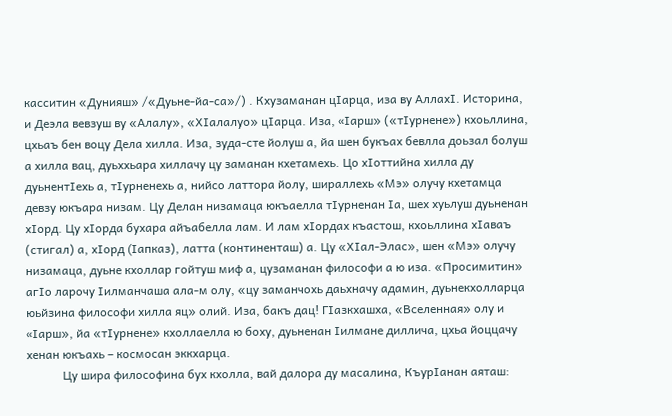касситин «Дунияш» /«Дуьне-йа-са»/) . Кхузаманан цIарца, иза ву АллахI. Историна, и Деэла вевзуш ву «Алалу», «ХIалалуо» цIарца. Иза, «Iарш» («тIурнене») кхоьллина, цхьаъ бен воцу Дела хилла. Иза, зуда-сте йолуш а, йа шен букъах бевлла доьзал болуш а хилла вац, дуьххьара хиллачу цу заманан кхетамехь. Цо хIоттийна хилла ду дуьнентIехь а, тIурненехь а, нийсо латтора йолу, шираллехь «Мэ» олучу кхетамца девзу юкъара низам. Цу Делан низамаца юкъаелла тIурненан Iа, шех хуьлуш дуьненан хIорд. Цу хIорда бухара айъабелла лам. И лам хIордах къастош, кхоьллина хIаваъ (стигал) а, хIорд (Iапказ), латта (континенташ) а. Цу «ХIал-Элас», шен «Мэ» олучу низамаца, дуьне кхоллар гойтуш миф а, цузаманан философи а ю иза. «Просимитин» агIо ларочу Iилманчаша ала-м олу, «цу заманчохь даьхначу адамин, дуьнекхолларца юьйзина философи хилла яц» олий. Иза, бакъ дац! ГIазкхашха, «Вселенная» олу и «Iарш», йа «тIурнене» кхоллаелла ю боху, дуьненан Iилмане диллича, цхьа йоццачу хенан юкъахь – космосан эккхарца.
            Цу шира философина бух кхолла, вай далора ду масалина, КъурIанан аяташ: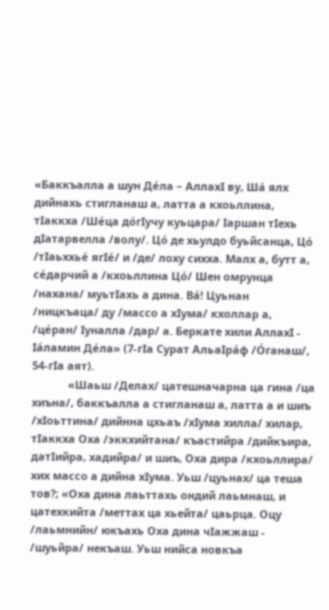«Баккъалла а шун Дéла – АллахI ву, Шá ялх дийнахь стигланаш а, латта а кхоьллина, тIаккха /Шéца дóгIучу куьцара/ Iаршан тIехь дIатарвелла /волу/. Цó де хьулдо буьйсанца, Цó /тIаьххьé ягIé/ и /де/ лоху сихха. Малх а, бутт а, сéдарчий а /кхоьллина Цó/ Шен омрунца /нахана/ муьтIахь а дина. Вá! Цуьнан /ницкъаца/ ду /массо а хIума/ кхоллар а, /цéран/ Iуналла /дар/ а. Беркате хили АллахI - Iáламин Дéла» (7-гIа Сурат АльаIрáф /Óганаш/, 54-гIа аят).
            «Шаьш /Делах/ цатешначарна ца гина /ца хиъна/, баккъалла а стигланаш а, латта а и шиъ /хIоьттина/ дийнна цхьаъ /хIума хилла/ хилар, тIаккха Оха /эккхийтана/ къастийра /дийкъира, датIийра, хадийра/ и шиъ, Оха дира /кхоьллира/ хих массо а дийна хIума. Уьш /цуьнах/ ца теша тов?; «Оха дина лаьттахь ондий лаьмнаш, и цатехкийта /меттах ца хьейта/ цаьрца. Оцу /лаьмнийн/ юкъахь Оха дина чIажжаш - /шуьйра/ некъаш. Уьш нийса новкъа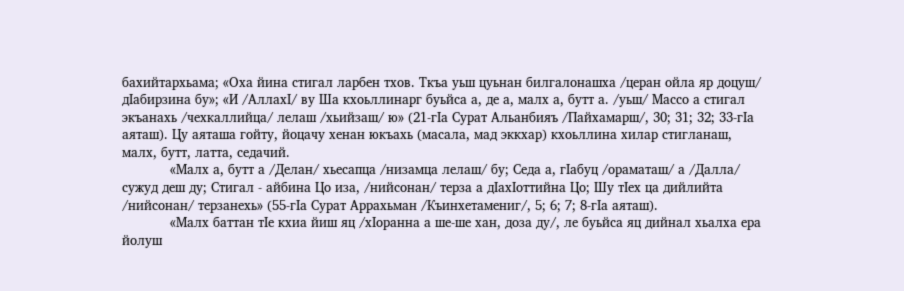бахийтархьама; «Оха йина стигал ларбен тхов. Ткъа уьш цуьнан билгалонашха /церан ойла яр доцуш/ дIабирзина бу»; «И /АллахI/ ву Ша кхоьллинарг буьйса а, де а, малх а, бутт а. /уьш/ Массо а стигал экъанахь /чехкаллийца/ лелаш /хьийзаш/ ю» (21-гIа Сурат Альанбияъ /Пайхамарш/, 30; 31; 32; 33-гIа аяташ). Цу аяташа гойту, йоцачу хенан юкъахь (масала, мад эккхар) кхоьллина хилар стигланаш, малх, бутт, латта, седачий.
            «Малх а, бутт а /Делан/ хьесапца /низамца лелаш/ бу; Седа а, гIабуц /ораматаш/ а /Далла/ сужуд деш ду; Стигал - айбина Цо иза, /нийсонан/ терза а дIахIоттийна Цо; Шу тIех ца дийлийта /нийсонан/ терзанехь» (55-гIа Cурат Аррахьман /Къинхетамениг/, 5; 6; 7; 8-гIа аяташ).
            «Малх баттан тIе кхиа йиш яц /хIоранна а ше-ше хан, доза ду/, ле буьйса яц дийнал хьалха ера йолуш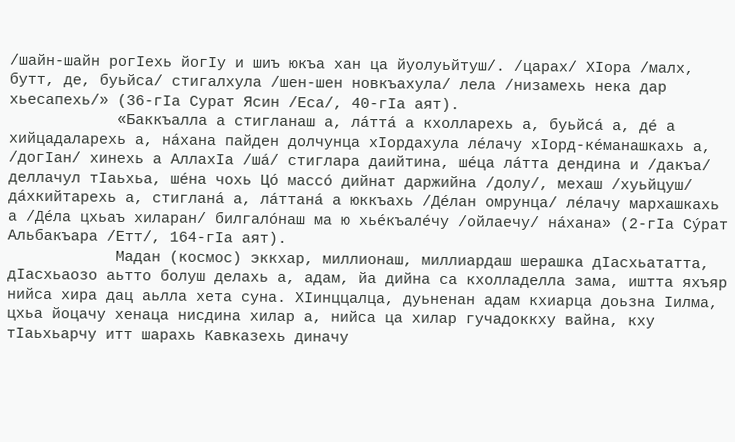/шайн-шайн рогIехь йогIу и шиъ юкъа хан ца йуолуьйтуш/. /царах/ ХIора /малх, бутт, де, буьйса/ стигалхула /шен-шен новкъахула/ лела /низамехь нека дар хьесапехь/» (36-гIа Сурат Ясин /Еса/, 40-гIа аят).
            «Баккъалла а стигланаш а, лáттá а кхолларехь а, буьйсá а, дé а хийцадаларехь а, нáхана пайден долчунца хIордахула лéлачу хIорд-кéманашкахь а, /догIан/ хинехь а АллахIа /шá/ стиглара даийтина, шéца лáтта дендина и /дакъа/ деллачул тIаьхьа, шéна чохь Цó массó дийнат даржийна /долу/, мехаш /хуьйцуш/ дáхкийтарехь а, стигланá а, лáттанá а юккъахь /Дéлан омрунца/ лéлачу мархашкахь а /Дéла цхьаъ хиларан/ билгалóнаш ма ю хьéкъалéчу /ойлаечу/ нáхана» (2-гIа Сýрат Альбакъара /Етт/, 164-гIа аят).
            Мадан (космос) эккхар, миллионаш, миллиардаш шерашка дIасхьататта, дIасхьаозо аьтто болуш делахь а, адам, йа дийна са кхолладелла зама, иштта яхъяр нийса хира дац аьлла хета суна. ХIинццалца, дуьненан адам кхиарца доьзна Iилма, цхьа йоцачу хенаца нисдина хилар а, нийса ца хилар гучадоккху вайна, кху тIаьхьарчу итт шарахь Кавказехь диначу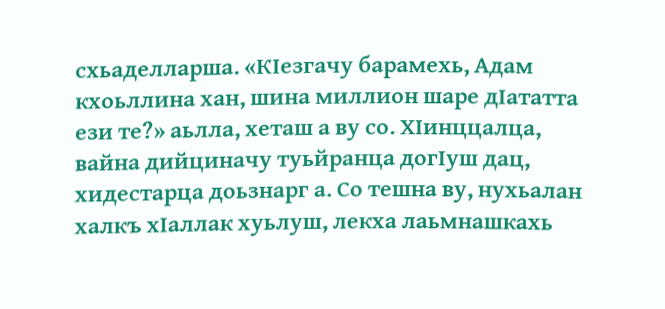схьаделларша. «КIезгачу барамехь, Адам кхоьллина хан, шина миллион шаре дIататта ези те?» аьлла, хеташ а ву со. ХIинццалца, вайна дийциначу туьйранца догIуш дац, хидестарца доьзнарг а. Со тешна ву, нухьалан халкъ хIаллак хуьлуш, лекха лаьмнашкахь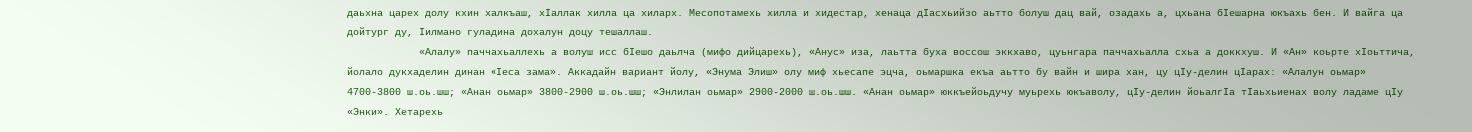даьхна царех долу кхин халкъаш, хIаллак хилла ца хиларх. Месопотамехь хилла и хидестар, хенаца дIасхьийзо аьтто болуш дац вай, озадахь а, цхьана бIешарна юкъахь бен. И вайга ца дойтург ду, Iилмано гуладина дохалун доцу тешаллаш.
            «Алалу» паччахьаллехь а волуш исс бIешо даьлча (мифо дийцарехь), «Анус» иза, лаьтта буха воссош эккхаво, цуьнгара паччахьалла схьа а доккхуш. И «Ан» коьрте хIоьттича, йолало дукхаделин динан «Iеса зама». Аккадайн вариант йолу, «Энума Элиш» олу миф хьесапе эцча, оьмаршка екъа аьтто бу вайн и шира хан, цу цIу-делин цIарах: «Алалун оьмар» 4700-3800 ш.оь.шш; «Анан оьмар» 3800-2900 ш.оь.шш; «Энлилан оьмар» 2900-2000 ш.оь.шш. «Анан оьмар» юккъейоьдучу муьрехь юкъаволу, цIу-делин йоьалгIа тIаьхьиенах волу ладаме цIу «Энки». Хетарехь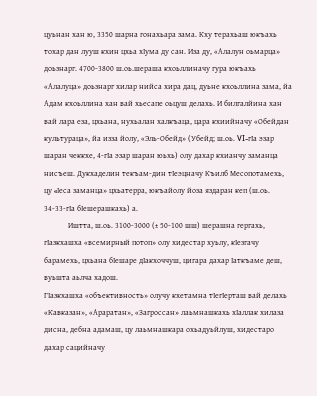цуьнан хан ю, 3350 шарна гонахьара зама. Кху терахьаш юкъахь тохар дан лууш кхин цхьа хIума ду сан. Иза ду, «Алалун оьмарца» доьзнарг. 4700-3800 ш.оь.шераша кхоьллиначу гура юкъахь «Алалуца» доьзнарг хилар нийса хира дац, дуьне кхоьллина зама, йа Адам кхоьллина хан вай хьесапе оьцуш делахь. И билгалйина хан вай лара еза, цхьана, нухьалан халкъаца, цара кхиийначу «Обейдан культураца», йа изза йолу, «Эль-Обейд» (Убейд; ш.оь. VI-гIа эзар шаран чеккхе, 4-гIа эзар шаран юьхь) олу дахар кхианчу заманца нисъеш. Дукхаделин текъам-дин тIеэцначу Къилб Месопотамехь, цу «Iеса заманца» цхьатерра, юкъайолу йоза яздаран кеп (ш.оь. 34-33-гIа бIешерашкахь) а.
            Иштта, ш.оь. 3100-3000 (± 50-100 шш) шерашна гергахь, гIазкхашха «всемирный потоп» олу хидестар хуьлу, кIезгачу барамехь, цхьана бIешаре дIакхоччуш, цигара дахар Iаткъаме деш, вуьшта аьлча хадош.
ГIазкхашха «объективность» олучу кхетамна тIегIерташ вай делахь «Кавказан», «Араратан», «Загроссан» лаьмнашкахь хIаллак хилаза дисна, дебна адамаш, цу лаьмнашкара охьадуьйлуш, хидестаро дахар сацийначу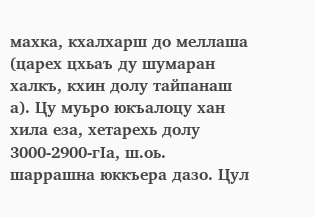махка, кхалхарш до меллаша (царех цхьаъ ду шумаран халкъ, кхин долу тайпанаш а). Цу муьро юкъалоцу хан хила еза, хетарехь долу 3000-2900-гIа, ш.оь. шаррашна юккъера дазо. Цул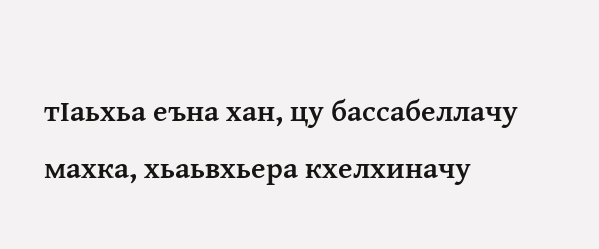тIаьхьа еъна хан, цу бассабеллачу махка, хьаьвхьера кхелхиначу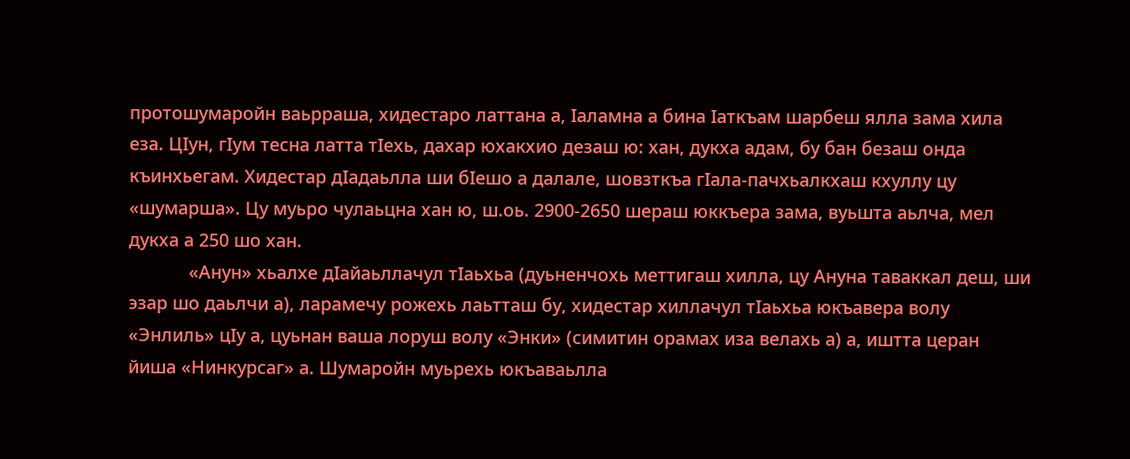протошумаройн ваьрраша, хидестаро латтана а, Iаламна а бина Iаткъам шарбеш ялла зама хила еза. ЦIун, гIум тесна латта тIехь, дахар юхакхио дезаш ю: хан, дукха адам, бу бан безаш онда къинхьегам. Хидестар дIадаьлла ши бIешо а далале, шовзткъа гIала-пачхьалкхаш кхуллу цу «шумарша». Цу муьро чулаьцна хан ю, ш.оь. 2900-2650 шераш юккъера зама, вуьшта аьлча, мел дукха а 250 шо хан.
            «Анун» хьалхе дIайаьллачул тIаьхьа (дуьненчохь меттигаш хилла, цу Ануна таваккал деш, ши эзар шо даьлчи а), ларамечу рожехь лаьтташ бу, хидестар хиллачул тIаьхьа юкъавера волу «Энлиль» цIу а, цуьнан ваша лоруш волу «Энки» (симитин орамах иза велахь а) а, иштта церан йиша «Нинкурсаг» а. Шумаройн муьрехь юкъаваьлла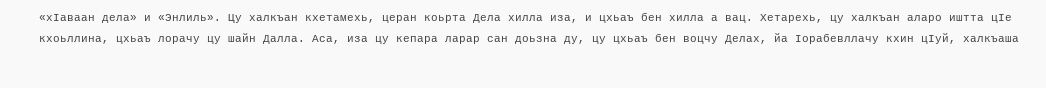«хIаваан дела» и «Энлиль». Цу халкъан кхетамехь, церан коьрта Дела хилла иза, и цхьаъ бен хилла а вац. Хетарехь, цу халкъан аларо иштта цIе кхоьллина, цхьаъ лорачу цу шайн Далла. Аса, иза цу кепара ларар сан доьзна ду, цу цхьаъ бен воцчу Делах, йа Iорабевллачу кхин цIуй, халкъаша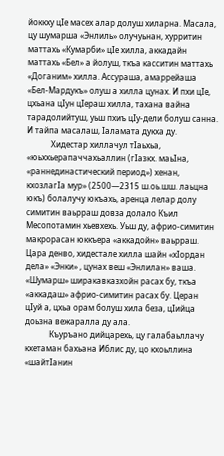йоккху цIе масех алар долуш хиларна. Масала, цу шумарша «Энлиль» олучуьнан, хурритин маттахь «Кумарби» цIе хилла, аккадайн маттахь «Бел» а йолуш, ткъа касситин маттахь «Доганим» хилла. Ассураша, амаррейаша «Бел-Мардукъ» олуш а хилла цунах. И пхи цIе, цхьана цIун цIераш хилла, тахана вайна тарадолийтуш, уьш пхиъ цIу-дели болуш санна. И тайпа масалаш, Iаламата дукха ду.
            Хидестар хиллачул тIаьхьа, «юьххьерапаччахьаллин (гIазкх. маьIна, «раннединастический период») хенан, кхозлагIа мур» (2500—2315 ш.оь.шш. лаьцна юкъ) болалучу юкъахь, аренца лелар долу симитин ваьрраш довза долало Къил Месопотамин хьевхехь. Уьш ду, африо-симитин макрорасан юккъера «аккадойн» ваьрраш. Цара денво, хидестале хилла шайн «хIордан дела» «Энки» , цунах веш «Энлилан» ваша. «Шумарш» ширакавказхойн расах бу, ткъа «аккадаш» африо-симитин расах бу. Церан цIуй а, цхьа орам болуш хила беза, цIийца доьзна вежаралла ду ала.
            Къуръано дийцарехь, цу галабаьллачу кхетаман бахьана Иблис ду, цо кхоьллина «шайтIанин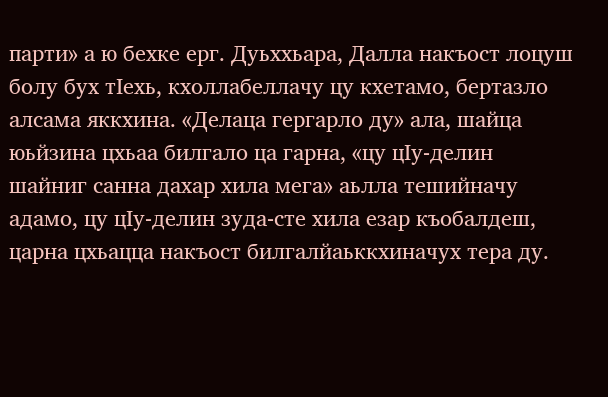парти» а ю бехке ерг. Дуьххьара, Далла накъост лоцуш болу бух тIехь, кхоллабеллачу цу кхетамо, бертазло алсама яккхина. «Делаца гергарло ду» ала, шайца юьйзина цхьаа билгало ца гарна, «цу цIу-делин шайниг санна дахар хила мега» аьлла тешийначу адамо, цу цIу-делин зуда-сте хила езар къобалдеш, царна цхьацца накъост билгалйаьккхиначух тера ду.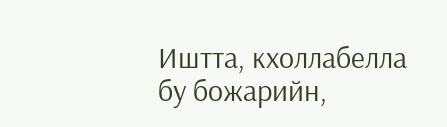Иштта, кхоллабелла бу божарийн,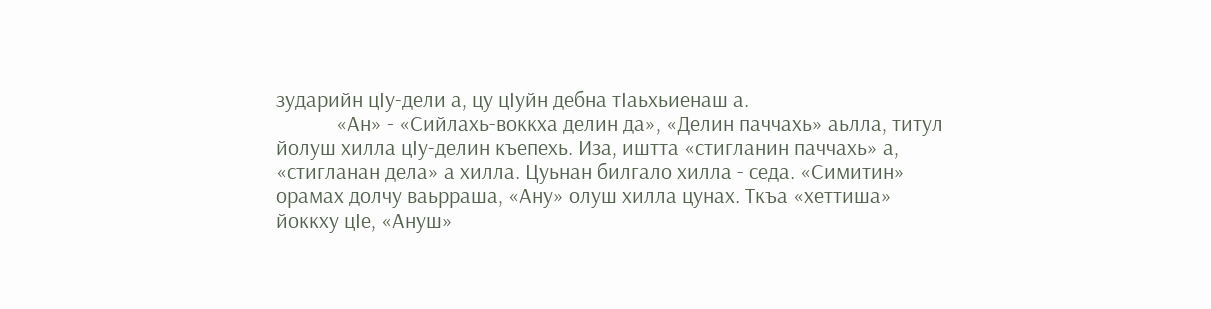зударийн цIу-дели а, цу цIуйн дебна тIаьхьиенаш а.
            «Ан» - «Сийлахь-воккха делин да», «Делин паччахь» аьлла, титул йолуш хилла цIу-делин къепехь. Иза, иштта «стигланин паччахь» а, «стигланан дела» а хилла. Цуьнан билгало хилла - седа. «Симитин» орамах долчу ваьрраша, «Ану» олуш хилла цунах. Ткъа «хеттиша» йоккху цIе, «Ануш»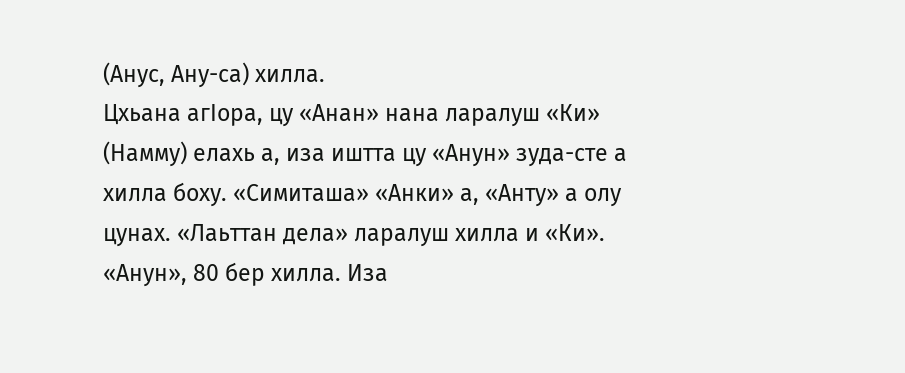(Анус, Ану-са) хилла.
Цхьана агIора, цу «Анан» нана ларалуш «Ки» (Намму) елахь а, иза иштта цу «Анун» зуда-сте а хилла боху. «Симиташа» «Анки» а, «Анту» а олу цунах. «Лаьттан дела» ларалуш хилла и «Ки». «Анун», 80 бер хилла. Иза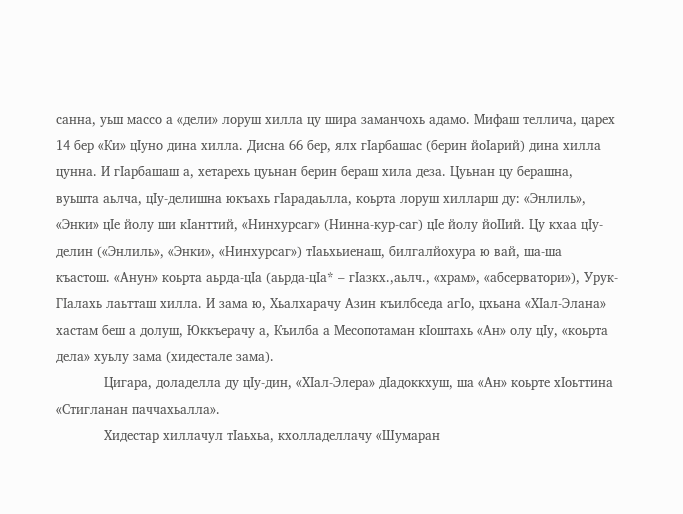санна, уьш массо а «дели» лоруш хилла цу шира заманчохь адамо. Мифаш теллича, царех 14 бер «Ки» цIуно дина хилла. Дисна 66 бер, ялх гIарбашас (берин йоIарий) дина хилла цунна. И гIарбашаш а, хетарехь цуьнан берин бераш хила деза. Цуьнан цу берашна, вуьшта аьлча, цIу-делишна юкъахь гIарадаьлла, коьрта лоруш хилларш ду: «Энлиль», «Энки» цIе йолу ши кIанттий, «Нинхурсаг» (Нинна-кур-саг) цIе йолу йоIIий. Цу кхаа цIу-делин («Энлиль», «Энки», «Нинхурсаг») тIаьхьиенаш, билгалйохура ю вай, ша-ша къастош. «Анун» коьрта аьрда-цIа (аьрда-цIа* – гIазкх.,аьлч., «храм», «абсерватори»), Урук-ГIалахь лаьтташ хилла. И зама ю, Хьалхарачу Азин къилбседа агIо, цхьана «ХIал-Элана» хастам беш а долуш, Юккъерачу а, Къилба а Месопотаман кIоштахь «Ан» олу цIу, «коьрта дела» хуьлу зама (хидестале зама).
            Цигара, доладелла ду цIу-дин, «ХIал-Элера» дIадоккхуш, ша «Ан» коьрте хIоьттина «Стигланан паччахьалла».
            Хидестар хиллачул тIаьхьа, кхолладеллачу «Шумаран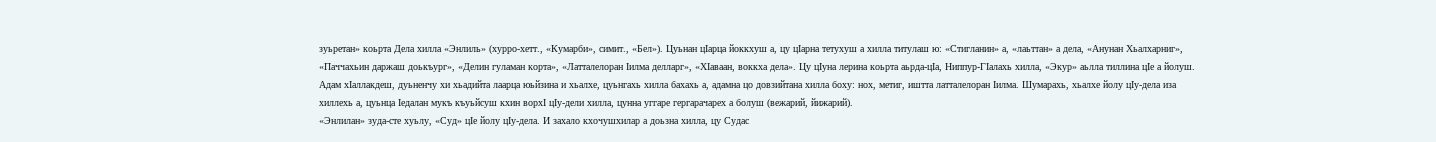зуьретан» коьрта Дела хилла «Энлиль» (хурро-хетт., «Кумарби», симит., «Бел»). Цуьнан цIарца йоккхуш а, цу цIарна тетухуш а хилла титулаш ю: «Стигланин» а, «лаьттан» а дела, «Анунан Хьалхарниг», «Паччахьин даржаш доькъург», «Делин гуламан корта», «Латталелоран Iилма делларг», «ХIаваан, воккха дела». Цу цIуна лерина коьрта аьрда-цIа, Ниппур-ГIалахь хилла, «Экур» аьлла тиллина цIе а йолуш. Адам хIаллакдеш, дуьненчу хи хьадийта лаарца юьйзина и хьалхе, цуьнгахь хилла бахахь а, адамна цо довзийтана хилла боху: нох, метиг, иштта латталелоран Iилма. Шумарахь, хьалхе йолу цIу-дела иза хиллехь а, цуьнца Iедалан мукъ къуьйсуш кхин ворхI цIу-дели хилла, цунна уггаре гергарачарех а болуш (вежарий, йижарий).
«Энлилан» зуда-сте хуьлу, «Суд» цIе йолу цIу-дела. И захало кхочушхилар а доьзна хилла, цу Судас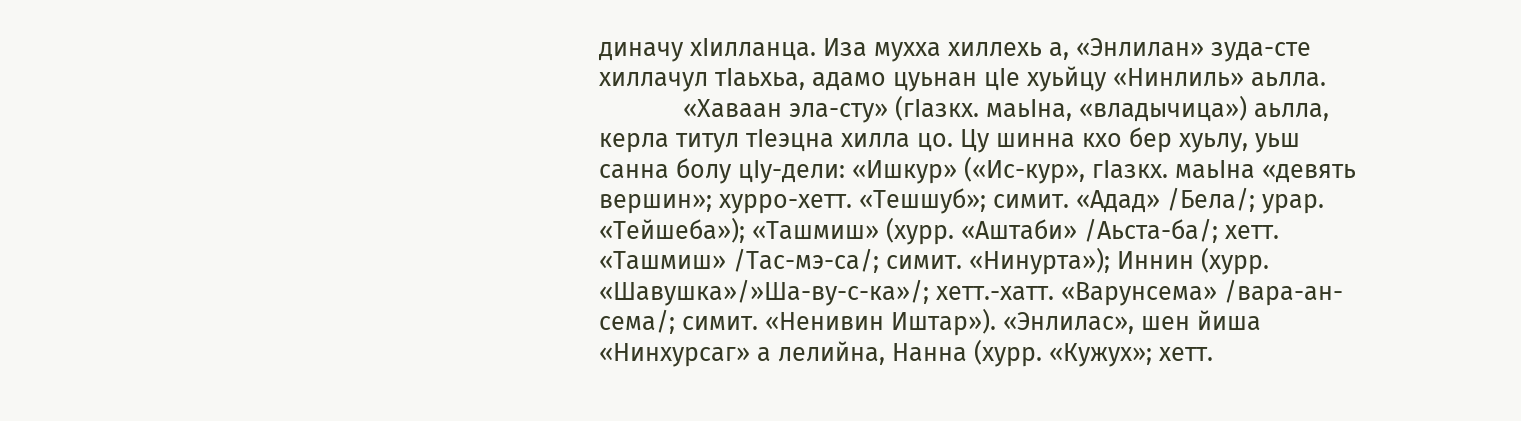диначу хIилланца. Иза мухха хиллехь а, «Энлилан» зуда-сте хиллачул тIаьхьа, адамо цуьнан цIе хуьйцу «Нинлиль» аьлла.
            «Хаваан эла-сту» (гIазкх. маьIна, «владычица») аьлла, керла титул тIеэцна хилла цо. Цу шинна кхо бер хуьлу, уьш санна болу цIу-дели: «Ишкур» («Ис-кур», гIазкх. маьIна «девять вершин»; хурро-хетт. «Тешшуб»; симит. «Адад» /Бела/; урар. «Тейшеба»); «Ташмиш» (хурр. «Аштаби» /Аьста-ба/; хетт. «Ташмиш» /Тас-мэ-са/; симит. «Нинурта»); Иннин (хурр. «Шавушка»/»Ша-ву-с-ка»/; хетт.-хатт. «Варунсема» /вара-ан-сема/; симит. «Ненивин Иштар»). «Энлилас», шен йиша «Нинхурсаг» а лелийна, Нанна (хурр. «Кужух»; хетт.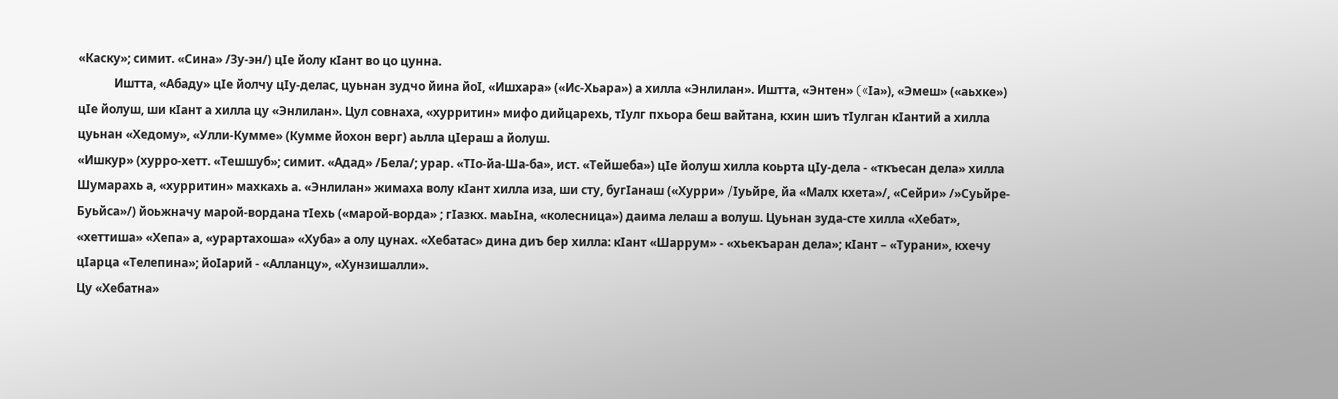«Каску»; симит. «Сина» /Зу-эн/) цIе йолу кIант во цо цунна.
            Иштта, «Абаду» цIе йолчу цIу-делас, цуьнан зудчо йина йоI, «Ишхара» («Ис-Хьара») а хилла «Энлилан». Иштта, «Энтен» («Iа»), «Эмеш» («аьхке») цIе йолуш, ши кIант а хилла цу «Энлилан». Цул совнаха, «хурритин» мифо дийцарехь, тIулг пхьора беш вайтана, кхин шиъ тIулган кIантий а хилла цуьнан «Хедому», «Улли-Кумме» (Кумме йохон верг) аьлла цIераш а йолуш.
«Ишкур» (хурро-хетт. «Тешшуб»; симит. «Адад» /Бела/; урар. «ТIо-йа-Ша-ба», ист. «Тейшеба») цIе йолуш хилла коьрта цIу-дела - «ткъесан дела» хилла Шумарахь а, «хурритин» махкахь а. «Энлилан» жимаха волу кIант хилла иза, ши сту, бугIанаш («Хурри» /Iуьйре, йа «Малх кхета»/, «Сейри» /»Суьйре-Буьйса»/) йоьжначу марой-вордана тIехь («марой-ворда» ; гIазкх. маьIна, «колесница») даима лелаш а волуш. Цуьнан зуда-сте хилла «Хебат», «хеттиша» «Хепа» а, «урартахоша» «Хуба» а олу цунах. «Хебатас» дина диъ бер хилла: кIант «Шаррум» - «хьекъаран дела»; кIант – «Турани», кхечу цIарца «Телепина»; йоIарий - «Алланцу», «Хунзишалли».
Цу «Хебатна»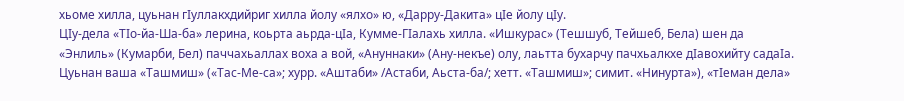хьоме хилла, цуьнан гIуллакхдийриг хилла йолу «ялхо» ю, «Дарру-Дакита» цIе йолу цIу.
ЦIу-дела «ТIо-йа-Ша-ба» лерина, коьрта аьрда-цIа, Кумме-ГIалахь хилла. «Ишкурас» (Тешшуб, Тейшеб, Бела) шен да «Энлиль» (Кумарби, Бел) паччахьаллах воха а вой, «Ануннаки» (Ану-некъе) олу, лаьтта бухарчу пачхьалкхе дIавохийту садаIа. Цуьнан ваша «Ташмиш» («Тас-Ме-са»; хурр. «Аштаби» /Астаби, Аьста-ба/; хетт. «Ташмиш»; симит. «Нинурта»), «тIеман дела»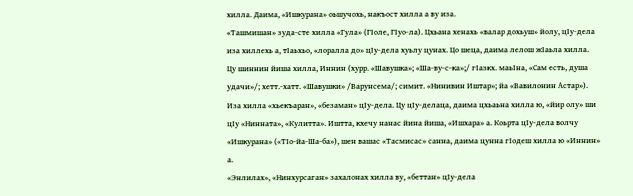хилла. Даима, «Ишкурана» оьшучохь, накъост хилла а ву иза.
«Ташмишан» зуда-сте хилла «Гула» (ГIоле, ГIуо-ла). Цхьана хенахь «валар дохьуш» йолу, цIу-дела иза хиллехь а, тIаьхьо, «лоралла до» цIу-дела хуьлу цунах. Цо шеца, даима лелош жIаьла хилла.
Цу шиннин йиша хилла, Иннин (хурр. «Шавушка»; «Ша-ву-с-ка»;/ гIазкх. маьIна, «Сам есть, душа удачи»/; хетт.-хатт. «Шавушки» /Варунсема/; симит. «Нинивин Иштар»; йа «Вавилонин Астар»). Иза хилла «хьекъаран», «безаман» цIу-дела. Цу цIу-делаца, даима цхьаьна хилла ю, «йир олу» ши цIу «Нинната», «Кулитта». Иштта, кхечу нанас йина йиша, «Ишхара» а. Коьрта цIу-дела волчу «Ишкурана» («ТIо-йа-Ша-ба»), шен вашас «Тасмисас» санна, даима цунна гIодеш хилла ю «Иннин» а.
«Энлилах», «Нинхурсаган» захалонах хилла ву, «беттан» цIу-дела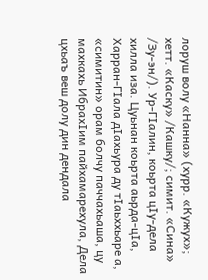лоруш волу «Нанна» (хурр. «Кужух»; хетт. «Каску» /Кашку/; симит. «Сина» /Зу-эн/). Ур-ГIалин, коьрта цIу-дела хилла иза. Цуьнан коьрта аьрда-цIа, Харран-ГIала дIахьура ду тIаьххьаре а, «симитин» орам болчу паччахьаша, цу махкахь ИбрахIим пайхамарехула, Дела цхьаъ веш долу дин дендала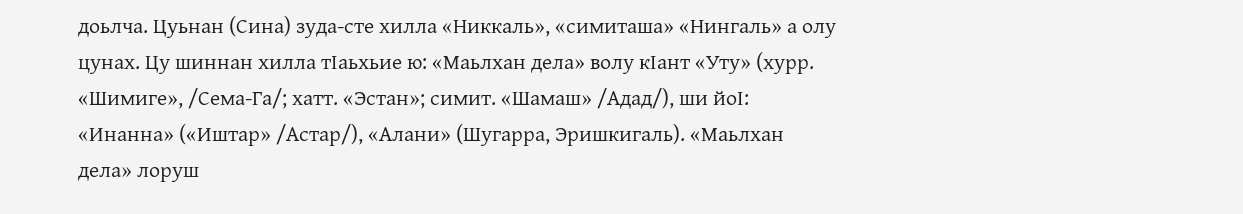доьлча. Цуьнан (Сина) зуда-сте хилла «Никкаль», «симиташа» «Нингаль» а олу цунах. Цу шиннан хилла тIаьхьие ю: «Маьлхан дела» волу кIант «Уту» (хурр. «Шимиге», /Сема-Га/; хатт. «Эстан»; симит. «Шамаш» /Адад/), ши йоI: «Инанна» («Иштар» /Астар/), «Алани» (Шугарра, Эришкигаль). «Маьлхан дела» лоруш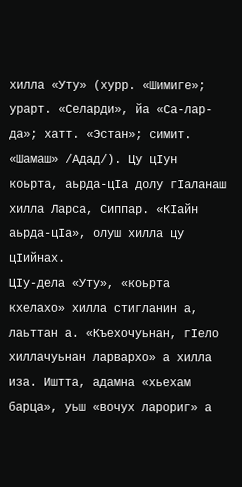хилла «Уту» (хурр. «Шимиге»; урарт. «Селарди», йа «Са-лар-да»; хатт. «Эстан»; симит. «Шамаш» /Адад/). Цу цIун коьрта, аьрда-цIа долу гIаланаш хилла Ларса, Сиппар. «КIайн аьрда-цIа», олуш хилла цу цIийнах.
ЦIу-дела «Уту», «коьрта кхелахо» хилла стигланин а, лаьттан а. «Къехочуьнан, гIело хиллачуьнан ларвархо» а хилла иза. Иштта, адамна «хьехам барца», уьш «вочух ларориг» а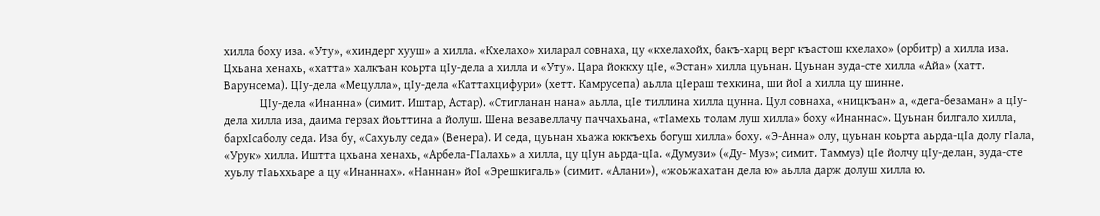хилла боху иза. «Уту», «хиндерг хууш» а хилла. «Кхелахо» хиларал совнаха, цу «кхелахойх, бакъ-харц верг къастош кхелахо» (орбитр) а хилла иза. Цхьана хенахь, «хатта» халкъан коьрта цIу-дела а хилла и «Уту». Цара йоккху цIе, «Эстан» хилла цуьнан. Цуьнан зуда-сте хилла «Айа» (хатт. Варунсема). ЦIу-дела «Мецулла», цIу-дела «Каттахцифури» (хетт. Камрусепа) аьлла цIераш техкина, ши йоI а хилла цу шинне.
            ЦIу-дела «Инанна» (симит. Иштар, Астар). «Стигланан нана» аьлла, цIе тиллина хилла цунна. Цул совнаха, «ницкъан» а, «дега-безаман» а цIу-дела хилла иза, даима герзах йоьттина а йолуш. Шена везавеллачу паччахьана, «тIамехь толам луш хилла» боху «Инаннас». Цуьнан билгало хилла, бархIсаболу седа. Иза бу, «Сахуьлу седа» (Венера). И седа, цуьнан хьажа юккъехь богуш хилла» боху. «Э-Анна» олу, цуьнан коьрта аьрда-цIа долу гIала, «Урук» хилла. Иштта цхьана хенахь, «Арбела-ГIалахь» а хилла, цу цIун аьрда-цIа. «Думузи» («Ду- Муз»; симит. Таммуз) цIе йолчу цIу-делан, зуда-сте хуьлу тIаьххьаре а цу «Инаннах». «Наннан» йоI «Эрешкигаль» (симит. «Алани»), «жоьжахатан дела ю» аьлла дарж долуш хилла ю.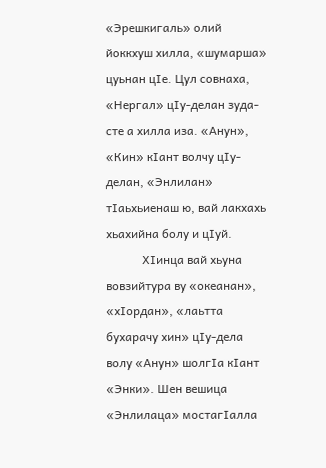«Эрешкигаль» олий йоккхуш хилла, «шумарша» цуьнан цIе. Цул совнаха, «Нергал» цIу-делан зуда-сте а хилла иза. «Анун», «Кин» кIант волчу цIу-делан, «Энлилан» тIаьхьиенаш ю, вай лакхахь хьахийна болу и цIуй.
            ХIинца вай хьуна вовзийтура ву «океанан», «хIордан», «лаьтта бухарачу хин» цIу-дела волу «Анун» шолгIа кIант «Энки». Шен вешица «Энлилаца» мостагIалла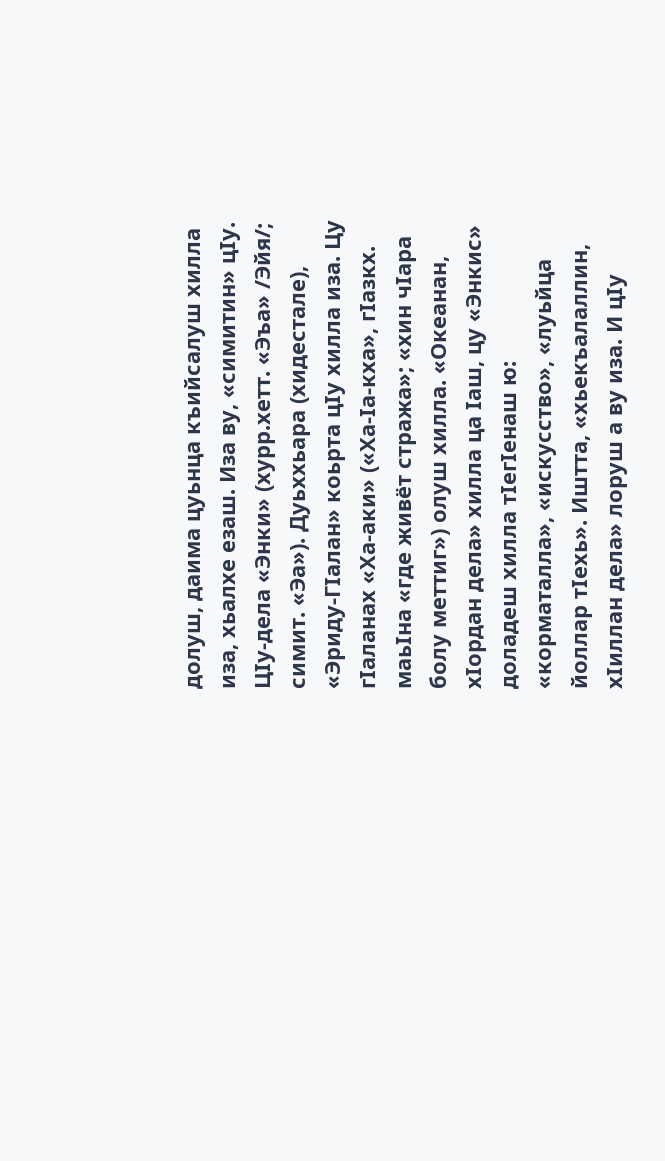долуш, даима цуьнца къийсалуш хилла иза, хьалхе езаш. Иза ву, «симитин» цIу. ЦIу-дела «Энки» (хурр.хетт. «Эъа» /Эйя/; симит. «Эа»). Дуьххьара (хидестале), «Эриду-ГIалан» коьрта цIу хилла иза. Цу гIаланах «Ха-аки» («Ха-Iа-кха», гIазкх. маьIна «где живёт стража»; «хин чIара болу меттиг») олуш хилла. «Океанан, хIордан дела» хилла ца Iаш, цу «Энкис» доладеш хилла тIегIенаш ю: «корматалла», «искусство», «луьйца йоллар тIехь». Иштта, «хьекъалаллин, хIиллан дела» лоруш а ву иза. И цIу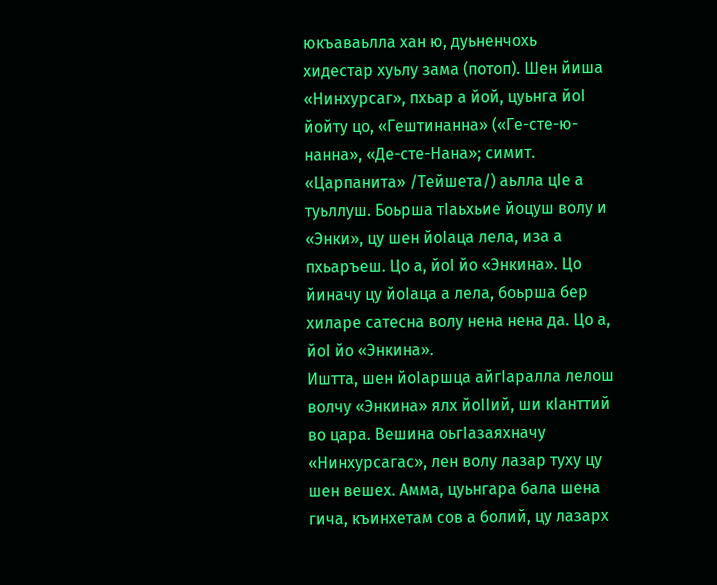юкъаваьлла хан ю, дуьненчохь хидестар хуьлу зама (потоп). Шен йиша «Нинхурсаг», пхьар а йой, цуьнга йоI йойту цо, «Гештинанна» («Ге-сте-ю-нанна», «Де-сте-Нана»; симит. «Царпанита» /Тейшета/) аьлла цIе а туьллуш. Боьрша тIаьхьие йоцуш волу и «Энки», цу шен йоIаца лела, иза а пхьаръеш. Цо а, йоI йо «Энкина». Цо йиначу цу йоIаца а лела, боьрша бер хиларе сатесна волу нена нена да. Цо а, йоI йо «Энкина».
Иштта, шен йоIаршца айгIаралла лелош волчу «Энкина» ялх йоIIий, ши кIанттий во цара. Вешина оьгIазаяхначу «Нинхурсагас», лен волу лазар туху цу шен вешех. Амма, цуьнгара бала шена гича, къинхетам сов а болий, цу лазарх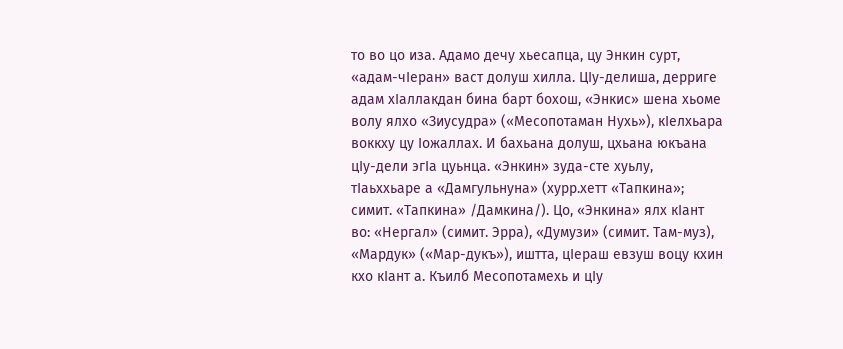то во цо иза. Адамо дечу хьесапца, цу Энкин сурт, «адам-чIеран» васт долуш хилла. ЦIу-делиша, дерриге адам хIаллакдан бина барт бохош, «Энкис» шена хьоме волу ялхо «Зиусудра» («Месопотаман Нухь»), кIелхьара воккху цу Iожаллах. И бахьана долуш, цхьана юкъана цIу-дели эгIа цуьнца. «Энкин» зуда-сте хуьлу, тIаьххьаре а «Дамгульнуна» (хурр.хетт «Тапкина»; симит. «Тапкина» /Дамкина/). Цо, «Энкина» ялх кIант во: «Нергал» (симит. Эрра), «Думузи» (симит. Там-муз), «Мардук» («Мар-дукъ»), иштта, цIераш евзуш воцу кхин кхо кIант а. Къилб Месопотамехь и цIу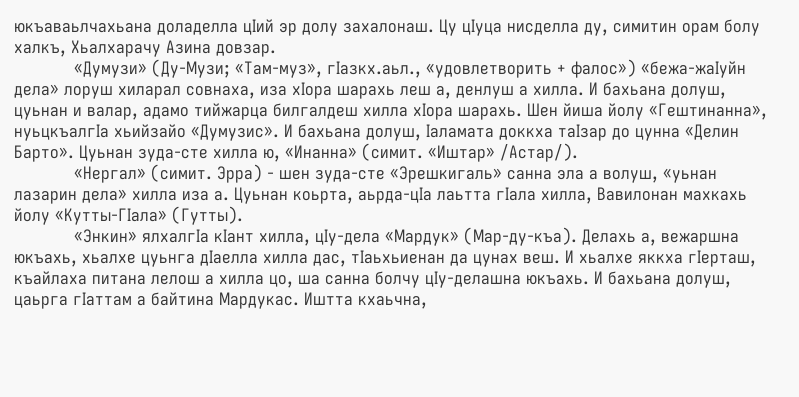юкъаваьлчахьана доладелла цIий эр долу захалонаш. Цу цIуца нисделла ду, симитин орам болу халкъ, Хьалхарачу Азина довзар.
            «Думузи» (Ду-Музи; «Там-муз», гIазкх.аьл., «удовлетворить + фалос») «бежа-жаIуйн дела» лоруш хиларал совнаха, иза хIора шарахь леш а, денлуш а хилла. И бахьана долуш, цуьнан и валар, адамо тийжарца билгалдеш хилла хIора шарахь. Шен йиша йолу «Гештинанна», нуьцкъалгIа хьийзайо «Думузис». И бахьана долуш, Iаламата доккха таIзар до цунна «Делин Барто». Цуьнан зуда-сте хилла ю, «Инанна» (симит. «Иштар» /Астар/).
            «Нергал» (симит. Эрра) - шен зуда-сте «Эрешкигаль» санна эла а волуш, «уьнан лазарин дела» хилла иза а. Цуьнан коьрта, аьрда-цIа лаьтта гIала хилла, Вавилонан махкахь йолу «Кутты-ГIала» (Гутты).
            «Энкин» ялхалгIа кIант хилла, цIу-дела «Мардук» (Мар-ду-къа). Делахь а, вежаршна юкъахь, хьалхе цуьнга дIаелла хилла дас, тIаьхьиенан да цунах веш. И хьалхе яккха гIерташ, къайлаха питана лелош а хилла цо, ша санна болчу цIу-делашна юкъахь. И бахьана долуш, цаьрга гIаттам а байтина Мардукас. Иштта кхаьчна,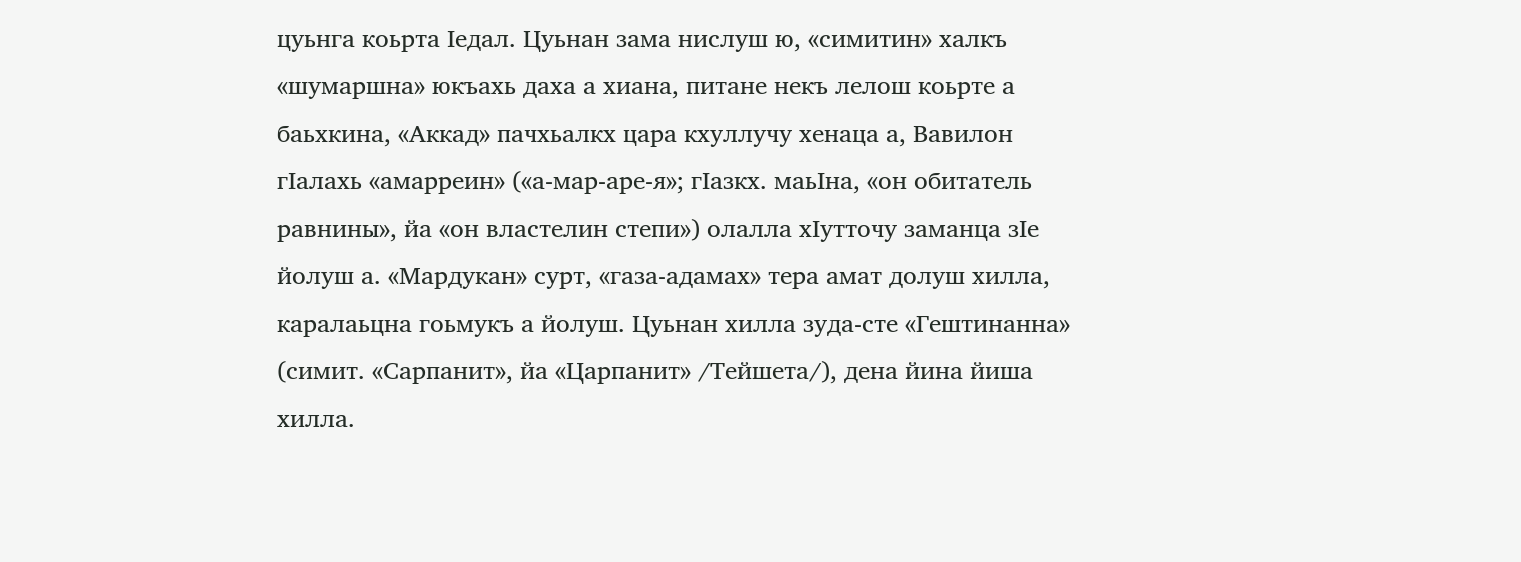цуьнга коьрта Iедал. Цуьнан зама нислуш ю, «симитин» халкъ «шумаршна» юкъахь даха а хиана, питане некъ лелош коьрте а баьхкина, «Аккад» пачхьалкх цара кхуллучу хенаца а, Вавилон гIалахь «амарреин» («а-мар-аре-я»; гIазкх. маьIна, «он обитатель равнины», йа «он властелин степи») олалла хIутточу заманца зIе йолуш а. «Мардукан» сурт, «газа-адамах» тера амат долуш хилла, каралаьцна гоьмукъ а йолуш. Цуьнан хилла зуда-сте «Гештинанна» (симит. «Сарпанит», йа «Царпанит» /Тейшета/), дена йина йиша хилла.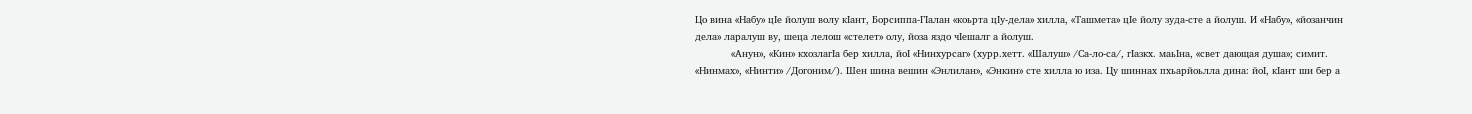Цо вина «Набу» цIе йолуш волу кIант, Борсиппа-ГIалан «коьрта цIу-дела» хилла, «Ташмета» цIе йолу зуда-сте а йолуш. И «Набу», «йозанчин дела» ларалуш ву, шеца лелош «стелет» олу, йоза яздо чIешалг а йолуш.
            «Анун», «Кин» кхозлагIа бер хилла, йоI «Нинхурсаг» (хурр.хетт. «Шалуш» /Са-ло-са/, гIазкх. маьIна, «свет дающая душа»; симит. «Нинмах», «Нинти» /Догоним/). Шен шина вешин «Энлилан», «Энкин» сте хилла ю иза. Цу шиннах пхьарйоьлла дина: йоI, кIант ши бер а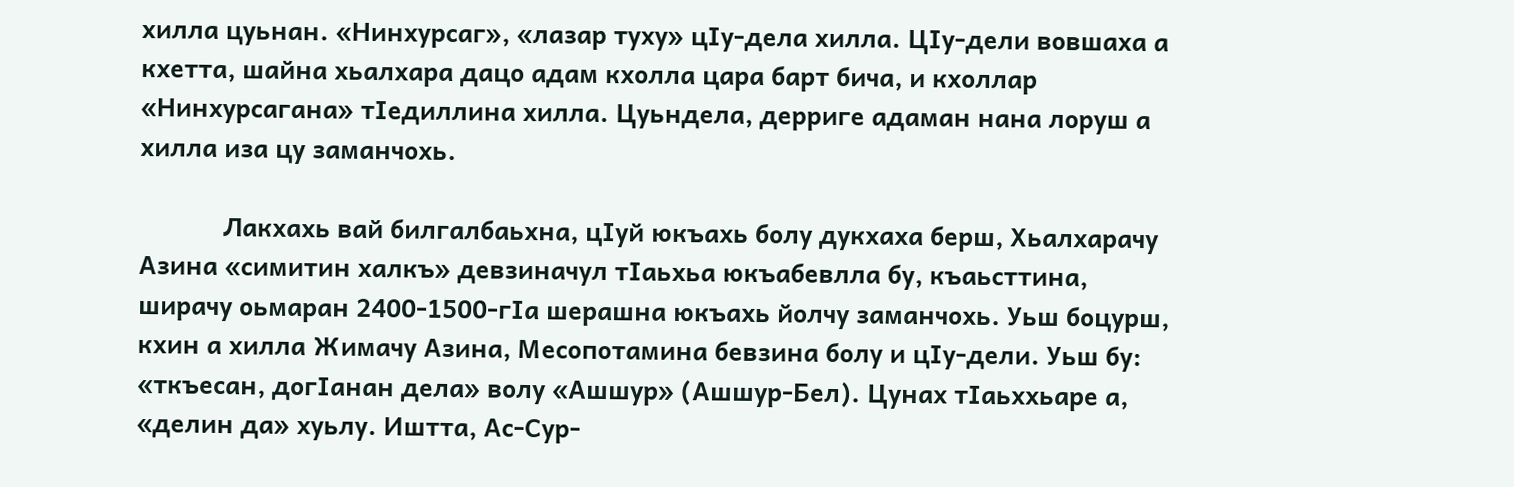хилла цуьнан. «Нинхурсаг», «лазар туху» цIу-дела хилла. ЦIу-дели вовшаха а кхетта, шайна хьалхара дацо адам кхолла цара барт бича, и кхоллар «Нинхурсагана» тIедиллина хилла. Цуьндела, дерриге адаман нана лоруш а хилла иза цу заманчохь.

            Лакхахь вай билгалбаьхна, цIуй юкъахь болу дукхаха берш, Хьалхарачу Азина «симитин халкъ» девзиначул тIаьхьа юкъабевлла бу, къаьсттина, ширачу оьмаран 2400-1500-гIа шерашна юкъахь йолчу заманчохь. Уьш боцурш, кхин а хилла Жимачу Азина, Месопотамина бевзина болу и цIу-дели. Уьш бу: «ткъесан, догIанан дела» волу «Ашшур» (Ашшур-Бел). Цунах тIаьххьаре а, «делин да» хуьлу. Иштта, Ас-Сур-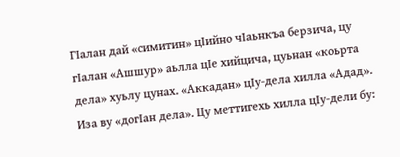ГIалан дай «симитин» цIийно чIаьнкъа берзича, цу гIалан «Ашшур» аьлла цIе хийцича, цуьнан «коьрта дела» хуьлу цунах. «Аккадан» цIу-дела хилла «Адад». Иза ву «догIан дела». Цу меттигехь хилла цIу-дели бу: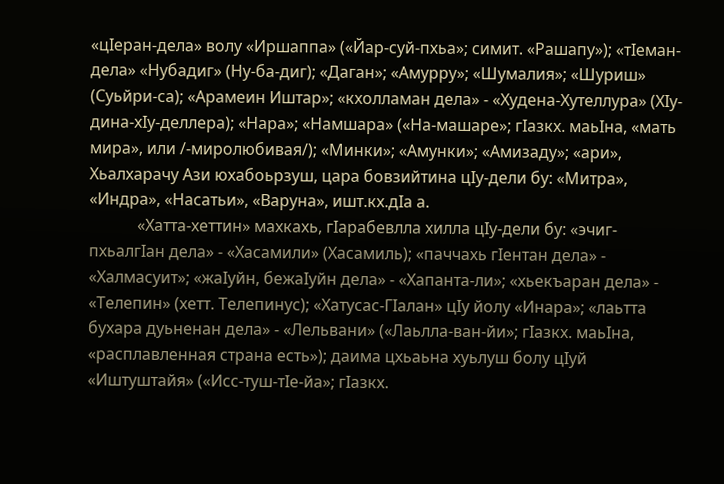«цIеран-дела» волу «Иршаппа» («Йар-суй-пхьа»; симит. «Рашапу»); «тIеман-дела» «Нубадиг» (Ну-ба-диг); «Даган»; «Амурру»; «Шумалия»; «Шуриш» (Суьйри-са); «Арамеин Иштар»; «кхолламан дела» - «Худена-Хутеллура» (ХIу-дина-хIу-деллера); «Нара»; «Намшара» («На-машаре»; гIазкх. маьIна, «мать мира», или /-миролюбивая/); «Минки»; «Амунки»; «Амизаду»; «ари», Хьалхарачу Ази юхабоьрзуш, цара бовзийтина цIу-дели бу: «Митра», «Индра», «Насатьи», «Варуна», ишт.кх.дIа а.
            «Хатта-хеттин» махкахь, гIарабевлла хилла цIу-дели бу: «эчиг-пхьалгIан дела» - «Хасамили» (Хасамиль); «паччахь гIентан дела» - «Халмасуит»; «жаIуйн, бежаIуйн дела» - «Хапанта-ли»; «хьекъаран дела» - «Телепин» (хетт. Телепинус); «Хатусас-ГIалан» цIу йолу «Инара»; «лаьтта бухара дуьненан дела» - «Лельвани» («Лаьлла-ван-йи»; гIазкх. маьIна, «расплавленная страна есть»); даима цхьаьна хуьлуш болу цIуй «Иштуштайя» («Исс-туш-тIе-йа»; гIазкх.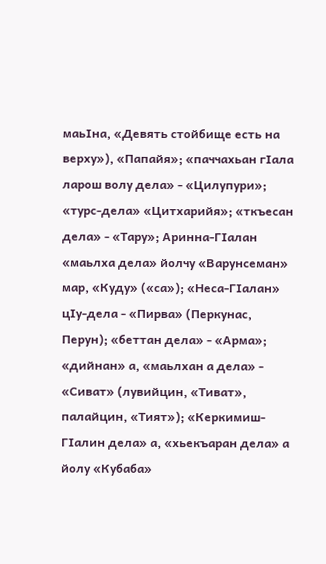маьIна, «Девять стойбище есть на верху»), «Папайя»; «паччахьан гIала ларош волу дела» - «Цилупури»; «турс-дела» «Цитхарийя»; «ткъесан дела» - «Тару»; Аринна-ГIалан «маьлха дела» йолчу «Варунсеман» мар, «Куду» («са»); «Неса-ГIалан» цIу-дела - «Пирва» (Перкунас, Перун); «беттан дела» - «Арма»; «дийнан» а, «маьлхан а дела» - «Сиват» (лувийцин, «Тиват», палайцин, «Тият»); «Керкимиш-ГIалин дела» а, «хьекъаран дела» а йолу «Кубаба»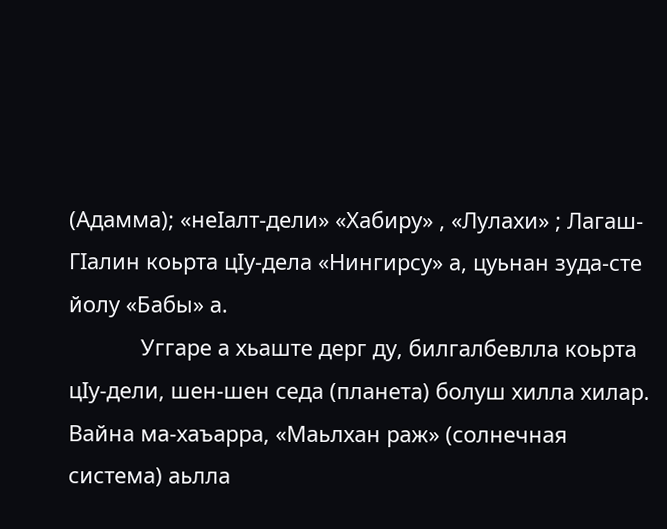(Адамма); «неIалт-дели» «Хабиру» , «Лулахи» ; Лагаш-ГIалин коьрта цIу-дела «Нингирсу» а, цуьнан зуда-сте йолу «Бабы» а.
            Уггаре а хьаште дерг ду, билгалбевлла коьрта цIу-дели, шен-шен седа (планета) болуш хилла хилар. Вайна ма-хаъарра, «Маьлхан раж» (солнечная система) аьлла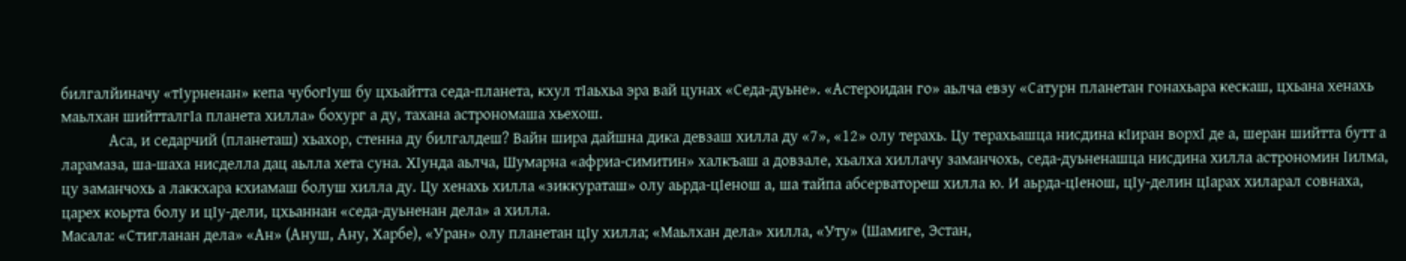билгалйиначу «тIурненан» кепа чубогIуш бу цхьайтта седа-планета, кхул тIаьхьа эра вай цунах «Седа-дуьне». «Астероидан го» аьлча евзу «Сатурн планетан гонахьара кескаш, цхьана хенахь маьлхан шийтталгIа планета хилла» бохург а ду, тахана астрономаша хьехош.
            Аса, и седарчий (планеташ) хьахор, стенна ду билгалдеш? Вайн шира дайшна дика девзаш хилла ду «7», «12» олу терахь. Цу терахьашца нисдина кIиран ворхI де а, шеран шийтта бутт а ларамаза, ша-шаха нисделла дац аьлла хета суна. ХIунда аьлча, Шумарна «африа-симитин» халкъаш а довзале, хьалха хиллачу заманчохь, седа-дуьненашца нисдина хилла астрономин Iилма, цу заманчохь а лаккхара кхиамаш болуш хилла ду. Цу хенахь хилла «зиккураташ» олу аьрда-цIенош а, ша тайпа абсерватореш хилла ю. И аьрда-цIенош, цIу-делин цIарах хиларал совнаха, царех коьрта болу и цIу-дели, цхьаннан «седа-дуьненан дела» а хилла.
Масала: «Стигланан дела» «Ан» (Ануш, Ану, Харбе), «Уран» олу планетан цIу хилла; «Маьлхан дела» хилла, «Уту» (Шамиге, Эстан,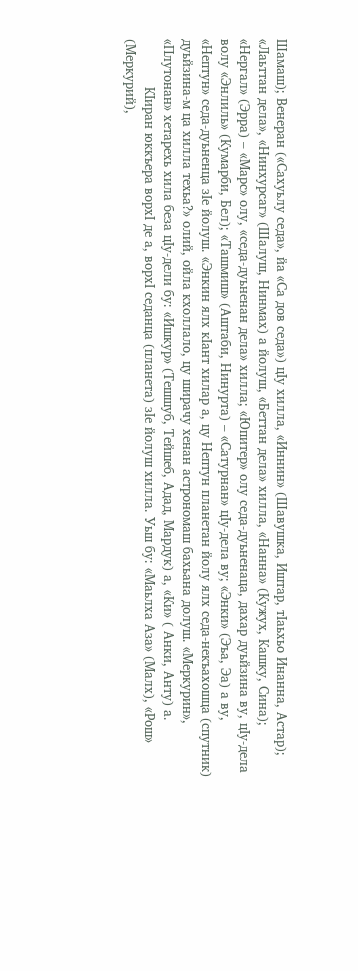Шамаш); Венеран («Сахуьлу седа», йа «Са дов седа») цIу хилла, «Иннин» (Шавушка, Иштар, тIаьхьо Инанна, Астар); «Лаьттан дела», «Нинхурсаг» (Шалуш, Нинмах) а йолуш, «Беттан дела» хилла, «Нанна» (Кужух, Кашку, Сина); «Нергал» (Эрра) – «Марс» олу, «седа-дуьненан дела» хилла; «Юпитер» олу седа-дуьненаца, дахар дуьйзина ву, цIу-дела волу «Энлиль» (Кумарби, Бел); «Ташмиш» (Аштаби, Нинурта) – «Сатурнан» цIу-дела ву; «Энки» (Эъа, Эа) а ву, «Нептун» седа-дуьненца зIе йолуш. «Энкин ялх кIант хилар а, цу Нептун планетан йолу ялх седа-некъахошца (спутник) дуьйзина-м ца хилла техьа?» олий, ойла кхоллало, цу ширачу хенан астрономаш бахьана долуш. «Меркурин», «Плутонан» хетарехь хила беза цIу-дели бу: «Ишкур» (Тешшуб, Тейшеб, Адад, Мардук) а, «Ки» ( Анки, Анту) а.
            КIиран юккъера ворхI де а, ворхI седанца (планета) зIе йолуш хилла. Уьш бу: «Маьлха Аза» (Малх), «Рош» (Меркурий),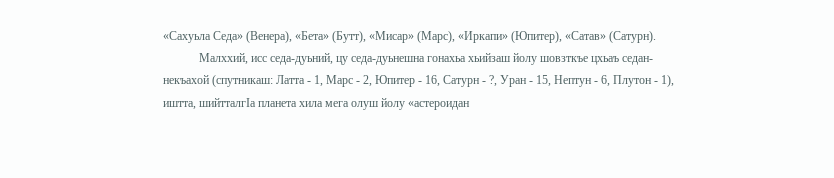«Сахуьла Седа» (Венера), «Бета» (Бутт), «Мисар» (Марс), «Иркапи» (Юпитер), «Сатав» (Сатурн).
            Малххий, исс седа-дуьний, цу седа-дуьнешна гонахьа хьийзаш йолу шовзткъе цхьаъ седан-некъахой (спутникаш: Латта - 1, Марс - 2, Юпитер - 16, Сатурн - ?, Уран - 15, Нептун - 6, Плутон - 1), иштта, шийтталгIа планета хила мега олуш йолу «астероидан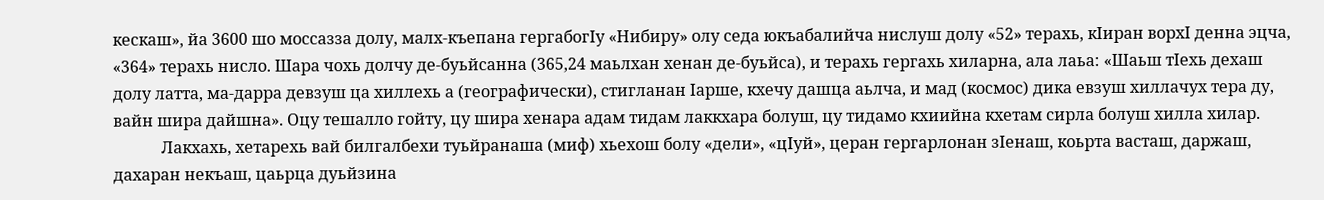кескаш», йа 3600 шо моссазза долу, малх-къепана гергабогIу «Нибиру» олу седа юкъабалийча нислуш долу «52» терахь, кIиран ворхI денна эцча, «364» терахь нисло. Шара чохь долчу де-буьйсанна (365,24 маьлхан хенан де-буьйса), и терахь гергахь хиларна, ала лаьа: «Шаьш тIехь дехаш долу латта, ма-дарра девзуш ца хиллехь а (географически), стигланан Iарше, кхечу дашца аьлча, и мад (космос) дика евзуш хиллачух тера ду, вайн шира дайшна». Оцу тешалло гойту, цу шира хенара адам тидам лаккхара болуш, цу тидамо кхиийна кхетам сирла болуш хилла хилар.
            Лакхахь, хетарехь вай билгалбехи туьйранаша (миф) хьехош болу «дели», «цIуй», церан гергарлонан зIенаш, коьрта васташ, даржаш, дахаран некъаш, цаьрца дуьйзина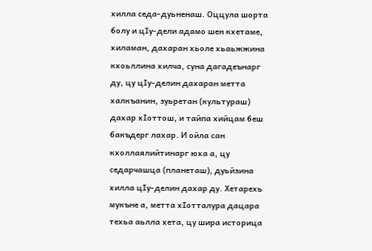хилла седа-дуьненаш. Оццула шорта болу и цIу-дели адамо шен кхетаме, хиламан, дахаран хьоле хьаьжжина кхоьллина хилча, суна дагадеънарг ду, цу цIу-делин дахаран метта халкъанин, зуьретан (культураш) дахар хIоттош, и тайпа хийцам беш бакъдерг лахар. И ойла сан кхоллаялийтинарг юха а, цу седарчашца (планеташ), дуьйзина хилла цIу-делин дахар ду. Хетарехь мукъне а, метта хIотталура дацара техьа аьлла хета, цу шира историца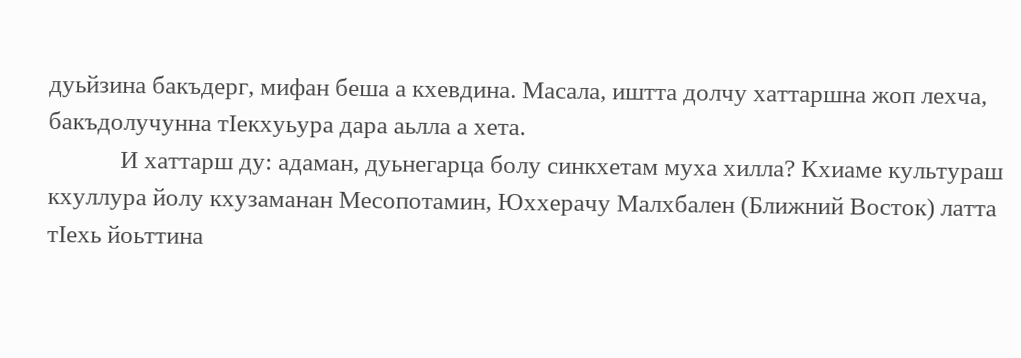дуьйзина бакъдерг, мифан беша а кхевдина. Масала, иштта долчу хаттаршна жоп лехча, бакъдолучунна тIекхуьура дара аьлла а хета.
            И хаттарш ду: адаман, дуьнегарца болу синкхетам муха хилла? Кхиаме культураш кхуллура йолу кхузаманан Месопотамин, Юххерачу Малхбален (Ближний Восток) латта тIехь йоьттина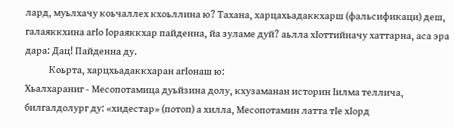лард, муьлхачу коьчаллех кхоьллина ю? Тахана, харцахьадаккхарш (фальсификаци) деш, галаяккхина агIо Iораяккхар пайденна, йа зуламе дуй? аьлла хIоттийначу хаттарна, аса эра дара: Дац! Пайденна ду.
            Коьрта, харцхьадаккхаран агIонаш ю:
Хьалхараниг - Месопотамица дуьйзина долу, кхузаманан историн Iилма теллича, билгалдолург ду: «хидестар» (потоп) а хилла, Месопотамин латта тIе хIорд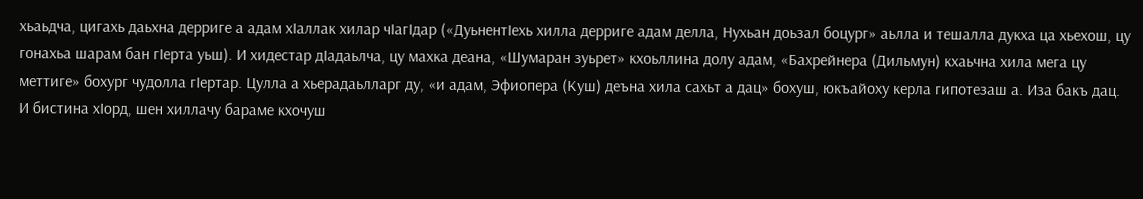хьаьдча, цигахь даьхна дерриге а адам хIаллак хилар чIагIдар («ДуьнентIехь хилла дерриге адам делла, Нухьан доьзал боцург» аьлла и тешалла дукха ца хьехош, цу гонахьа шарам бан гIерта уьш). И хидестар дIадаьлча, цу махка деана, «Шумаран зуьрет» кхоьллина долу адам, «Бахрейнера (Дильмун) кхаьчна хила мега цу меттиге» бохург чудолла гIертар. Цулла а хьерадаьлларг ду, «и адам, Эфиопера (Куш) деъна хила сахьт а дац» бохуш, юкъайоху керла гипотезаш а. Иза бакъ дац.
И бистина хIорд, шен хиллачу бараме кхочуш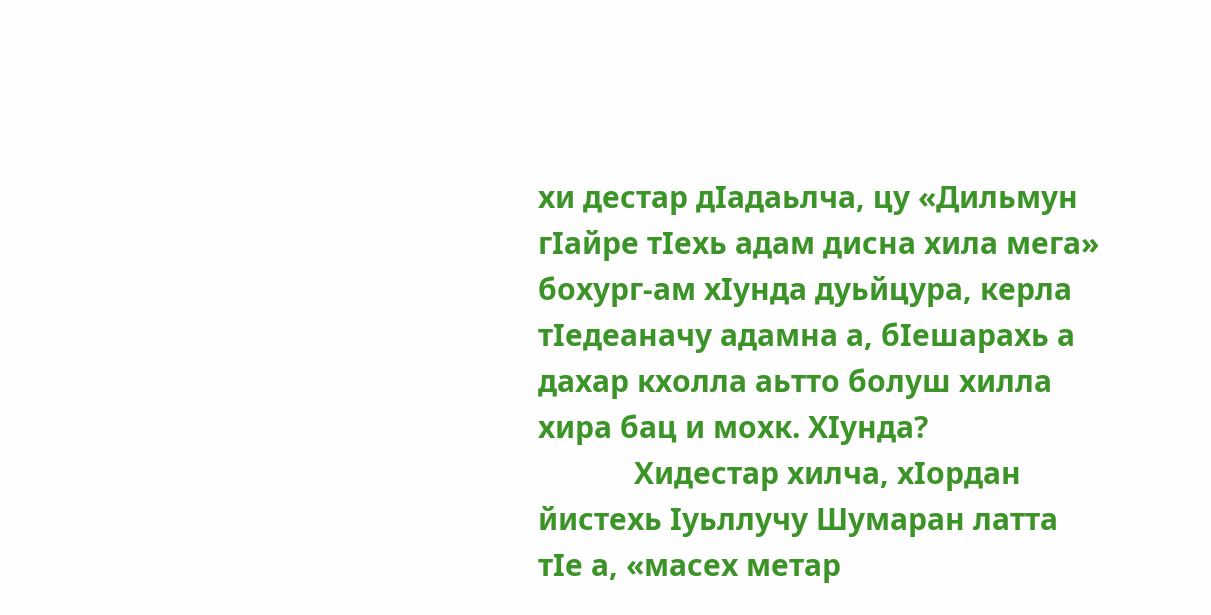хи дестар дIадаьлча, цу «Дильмун гIайре тIехь адам дисна хила мега» бохург-ам хIунда дуьйцура, керла тIедеаначу адамна а, бIешарахь а дахар кхолла аьтто болуш хилла хира бац и мохк. ХIунда?
            Хидестар хилча, хIордан йистехь Iуьллучу Шумаран латта тIе а, «масех метар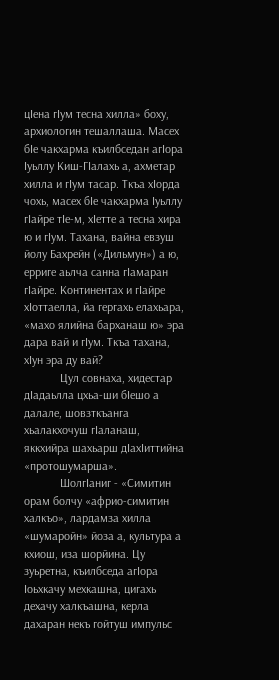цIена гIум тесна хилла» боху, архиологин тешаллаша. Масех бIе чакхарма къилбседан агIора Iуьллу Киш-ГIалахь а, ахметар хилла и гIум тасар. Ткъа хIорда чохь, масех бIе чакхарма Iуьллу гIайре тIе-м, хIетте а тесна хира ю и гIум. Тахана, вайна евзуш йолу Бахрейн («Дильмун») а ю, ерриге аьлча санна гIамаран гIайре. Континентах и гIайре хIоттаелла, йа гергахь елахьара, «махо ялийна барханаш ю» эра дара вай и гIум. Ткъа тахана, хIун эра ду вай?
            Цул совнаха, хидестар дIадаьлла цхьа-ши бIешо а далале, шовзткъанга хьалакхочуш гIаланаш, яккхийра шахьарш дIахIиттийна «протошумарша».
            ШолгIаниг - «Симитин орам болчу «африо-симитин халкъо», лардамза хилла «шумаройн» йоза а, культура а кхиош, иза шорйина. Цу зуьретна, къилбседа агIора Iоьхкачу мехкашна, цигахь дехачу халкъашна, керла дахаран некъ гойтуш импульс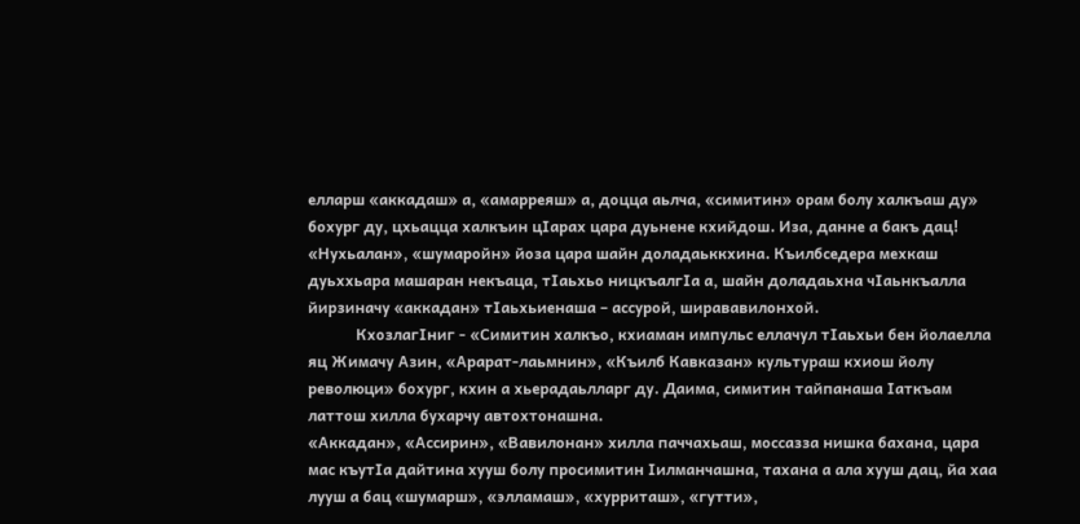елларш «аккадаш» а, «амарреяш» а, доцца аьлча, «симитин» орам болу халкъаш ду» бохург ду, цхьацца халкъин цIарах цара дуьнене кхийдош. Иза, данне а бакъ дац! «Нухьалан», «шумаройн» йоза цара шайн доладаьккхина. Къилбседера мехкаш дуьххьара машаран некъаца, тIаьхьо ницкъалгIа а, шайн доладаьхна чIаьнкъалла йирзиначу «аккадан» тIаьхьиенаша – ассурой, ширававилонхой.
            КхозлагIниг - «Симитин халкъо, кхиаман импульс еллачул тIаьхьи бен йолаелла яц Жимачу Азин, «Арарат-лаьмнин», «Къилб Кавказан» культураш кхиош йолу революци» бохург, кхин а хьерадаьлларг ду. Даима, симитин тайпанаша Iаткъам латтош хилла бухарчу автохтонашна.
«Аккадан», «Ассирин», «Вавилонан» хилла паччахьаш, моссазза нишка бахана, цара мас къутIа дайтина хууш болу просимитин Iилманчашна, тахана а ала хууш дац, йа хаа лууш а бац «шумарш», «элламаш», «хурриташ», «гутти»,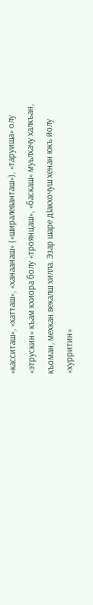«касситаш», «хатташ», «ханаанаш» («ширалеванташ»), «таруиша» олу «этрускин» къам кхиора болу «троянцаш», «баскаш» муьлхачу халкъан, къоман, мехкан векалш хилла. Эзар шаре дIакхочуш хенан юкъ йолу «хурритин»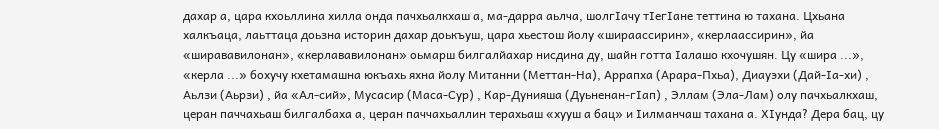дахар а, цара кхоьллина хилла онда пачхьалкхаш а, ма-дарра аьлча, шолгIачу тIегIане теттина ю тахана. Цхьана халкъаца, лаьттаца доьзна историн дахар доькъуш, цара хьестош йолу «шираассирин», «керлаассирин», йа «ширававилонан», «керлававилонан» оьмарш билгалйахар нисдина ду, шайн готта Iалашо кхочушян. Цу «шира ...», «керла ...» бохучу кхетамашна юкъахь яхна йолу Митанни (Меттан-На), Аррапха (Арара-Пхьа), Диауэхи (Дай-Iа-хи) , Аьлзи (Аьрзи) , йа «Ал-сий», Мусасир (Маса-Сур) , Кар-Дунияша (Дуьненан-гIап) , Эллам (Эла-Лам) олу пачхьалкхаш, церан паччахьаш билгалбаха а, церан паччахьаллин терахьаш «хууш а бац» и Iилманчаш тахана а. ХIунда? Дера бац, цу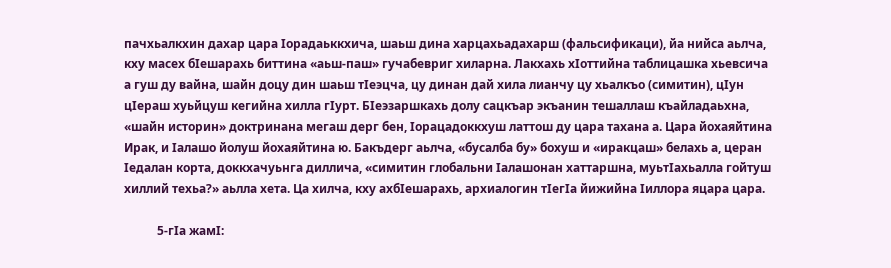пачхьалкхин дахар цара Iорадаьккхича, шаьш дина харцахьадахарш (фальсификаци), йа нийса аьлча, кху масех бIешарахь биттина «аьш-паш» гучабевриг хиларна. Лакхахь хIоттийна таблицашка хьевсича а гуш ду вайна, шайн доцу дин шаьш тIеэцча, цу динан дай хила лианчу цу хьалкъо (симитин), цIун цIераш хуьйцуш кегийна хилла гIурт. БIеэзаршкахь долу сацкъар экъанин тешаллаш къайладаьхна, «шайн историн» доктринана мегаш дерг бен, Iорацадоккхуш латтош ду цара тахана а. Цара йохаяйтина Ирак, и Iалашо йолуш йохаяйтина ю. Бакъдерг аьлча, «бусалба бу» бохуш и «иракцаш» белахь а, церан Iедалан корта, доккхачуьнга диллича, «симитин глобальни Iалашонан хаттаршна, муьтIахьалла гойтуш хиллий техьа?» аьлла хета. Ца хилча, кху ахбIешарахь, архиалогин тIегIа йижийна Iиллора яцара цара.

           5-гIа жамI: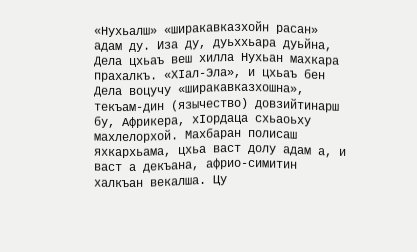«Нухьалш» «ширакавказхойн расан» адам ду. Иза ду, дуьххьара дуьйна, Дела цхьаъ веш хилла Нухьан махкара прахалкъ. «ХIал-Эла», и цхьаъ бен Дела воцучу «ширакавказхошна», текъам-дин (язычество) довзийтинарш бу, Африкера, хIордаца схьаоьху махлелорхой. Махбаран полисаш яхкархьама, цхьа васт долу адам а, и васт а декъана, африо-симитин халкъан векалша. Цу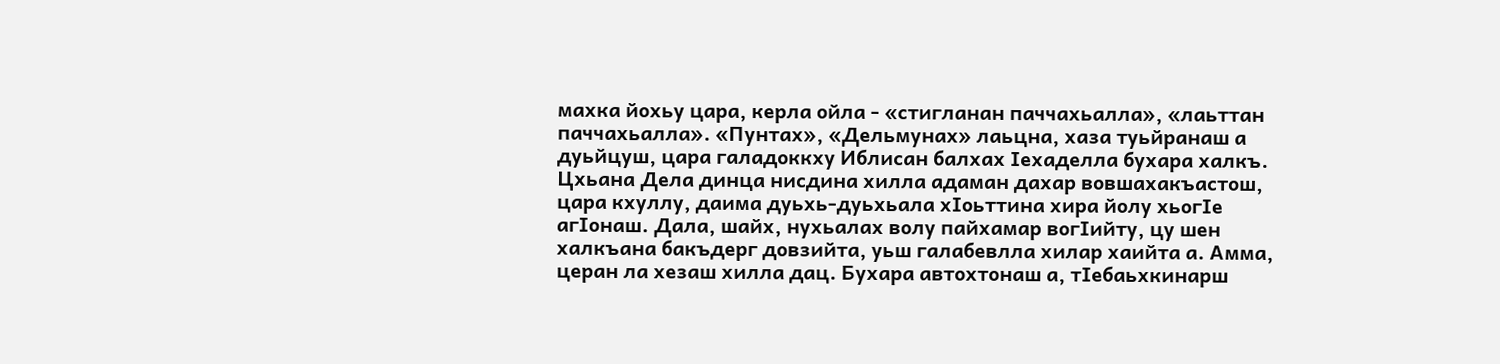махка йохьу цара, керла ойла - «стигланан паччахьалла», «лаьттан паччахьалла». «Пунтах», «Дельмунах» лаьцна, хаза туьйранаш а дуьйцуш, цара галадоккху Иблисан балхах Iехаделла бухара халкъ. Цхьана Дела динца нисдина хилла адаман дахар вовшахакъастош, цара кхуллу, даима дуьхь-дуьхьала хIоьттина хира йолу хьогIе агIонаш. Дала, шайх, нухьалах волу пайхамар вогIийту, цу шен халкъана бакъдерг довзийта, уьш галабевлла хилар хаийта а. Амма, церан ла хезаш хилла дац. Бухара автохтонаш а, тIебаьхкинарш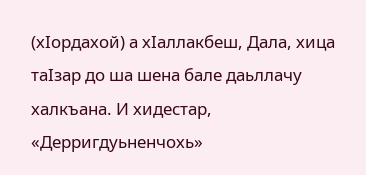(хIордахой) а хIаллакбеш, Дала, хица таIзар до ша шена бале даьллачу халкъана. И хидестар, «Дерригдуьненчохь»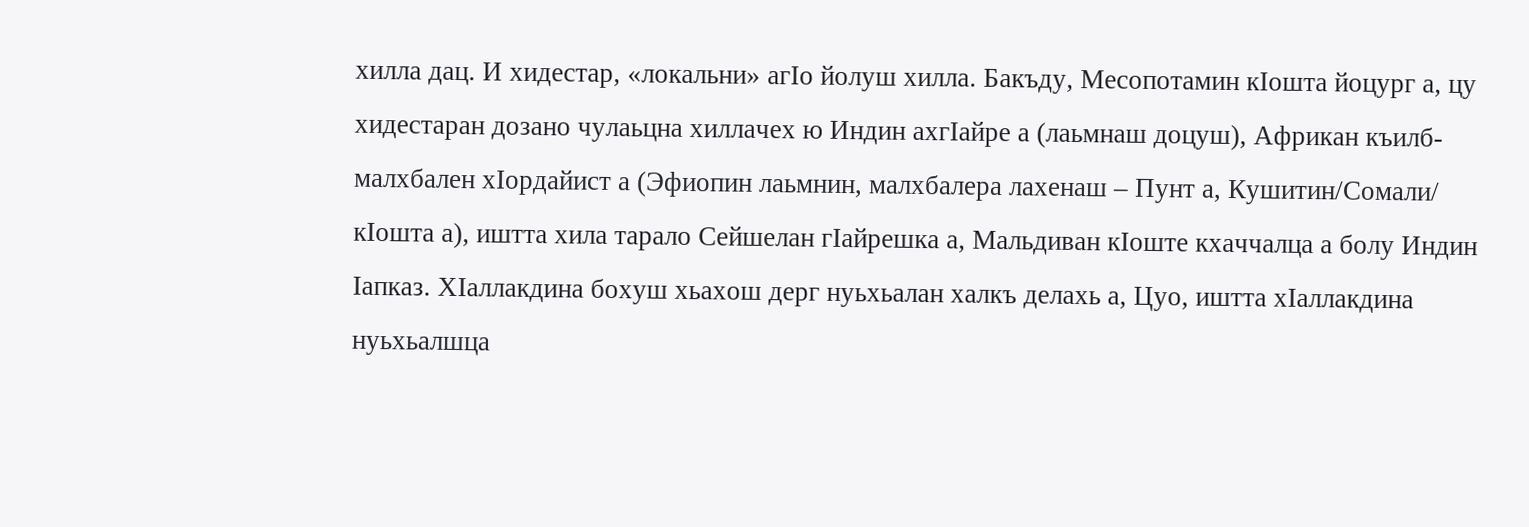хилла дац. И хидестар, «локальни» агIо йолуш хилла. Бакъду, Месопотамин кIошта йоцург а, цу хидестаран дозано чулаьцна хиллачех ю Индин ахгIайре а (лаьмнаш доцуш), Африкан къилб-малхбален хIордайист а (Эфиопин лаьмнин, малхбалера лахенаш – Пунт а, Кушитин/Сомали/ кIошта а), иштта хила тарало Сейшелан гIайрешка а, Мальдиван кIоште кхаччалца а болу Индин Iапказ. ХIаллакдина бохуш хьахош дерг нуьхьалан халкъ делахь а, Цуо, иштта хIаллакдина нуьхьалшца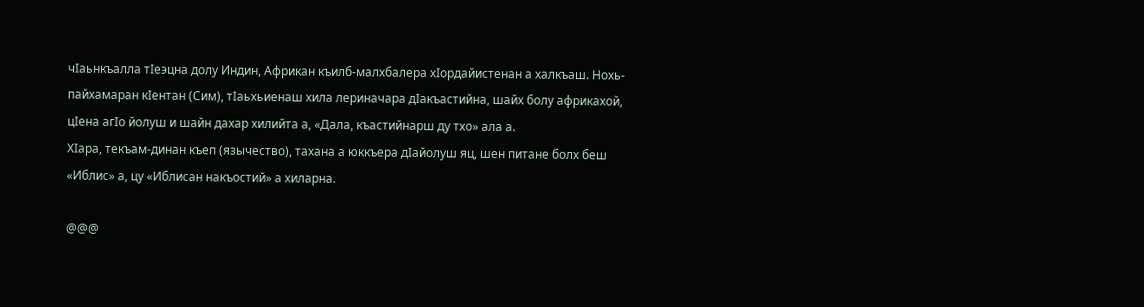чIаьнкъалла тIеэцна долу Индин, Африкан къилб-малхбалера хIордайистенан а халкъаш. Нохь-пайхамаран кIентан (Сим), тIаьхьиенаш хила лериначара дIакъастийна, шайх болу африкахой, цIена агIо йолуш и шайн дахар хилийта а, «Дала, къастийнарш ду тхо» ала а.
ХIара, текъам-динан къеп (язычество), тахана а юккъера дIайолуш яц, шен питане болх беш «Иблис» а, цу «Иблисан накъостий» а хиларна.

@@@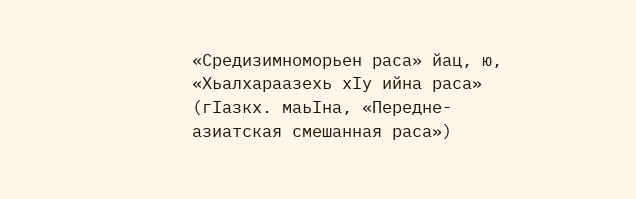«Средизимноморьен раса» йац, ю, «Хьалхараазехь хIу ийна раса»
(гIазкх. маьIна, «Передне-азиатская смешанная раса»)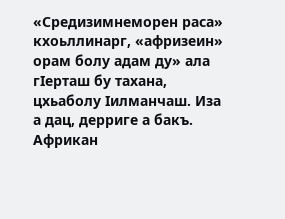«Средизимнеморен раса» кхоьллинарг, «афризеин» орам болу адам ду» ала гIерташ бу тахана, цхьаболу Iилманчаш. Иза а дац, дерриге а бакъ. Африкан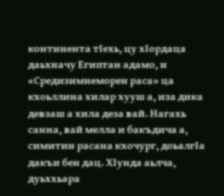континента тIехь, цу хIордаца даьхначу Египтан адамо, и «Средизимнеморен раса» ца кхоьллина хилар хууш а, иза дика девзаш а хила деза вай. Нагахь санна, вай мелла и бакъдича а, симитин расана кхочург, доьалгIа дакъи бен дац. ХIунда аьлча, дуьххьара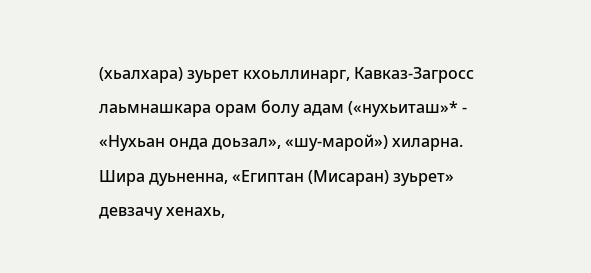(хьалхара) зуьрет кхоьллинарг, Кавказ-Загросс лаьмнашкара орам болу адам («нухьиташ»* - «Нухьан онда доьзал», «шу-марой») хиларна. Шира дуьненна, «Египтан (Мисаран) зуьрет» девзачу хенахь,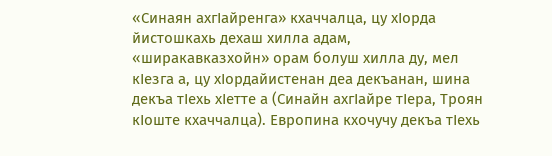«Синаян ахгIайренга» кхаччалца, цу хIорда йистошкахь дехаш хилла адам, «ширакавказхойн» орам болуш хилла ду, мел кIезга а, цу хIордайистенан деа декъанан, шина декъа тIехь хIетте а (Синайн ахгIайре тIера, Троян кIоште кхаччалца). Европина кхочучу декъа тIехь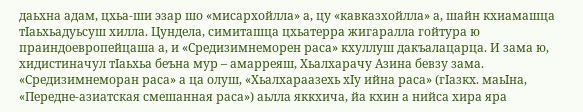даьхна адам, цхьа-ши эзар шо «мисархойлла» а, цу «кавказхойлла» а, шайн кхиамашца тIаьхьадуьсуш хилла. Цундела, симиташца цхьатерра жигаралла гойтура ю праиндоевропейцаша а, и «Средизимнеморен раса» кхуллуш дакъалацарца. И зама ю, хидистиначул тIаьхьа беъна мур – амарреяш, Хьалхарачу Азина бевзу зама. «Средизимнеморан раса» а ца олуш, «Хьалхараазехь хIу ийна раса» (гIазкх. маьIна, «Передне-азиатская смешанная раса») аьлла яккхича, йа кхин а нийса хира яра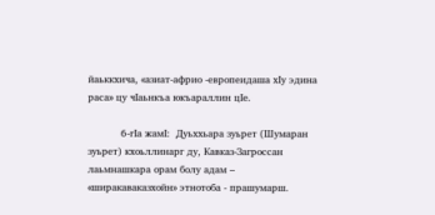йаьккхича, «азиат-африо -европеидаша хIу эдина раса» цу чIаьнкъа юкъараллин цIе.

           6-гIа жамI:  Дуьххьара зуьрет (Шумаран зуьрет) кхоьллинарг ду, Кавказ-Загроссан лаьмнашкара орам болу адам – «ширакаваказхойн» этнотоба - прашумарш.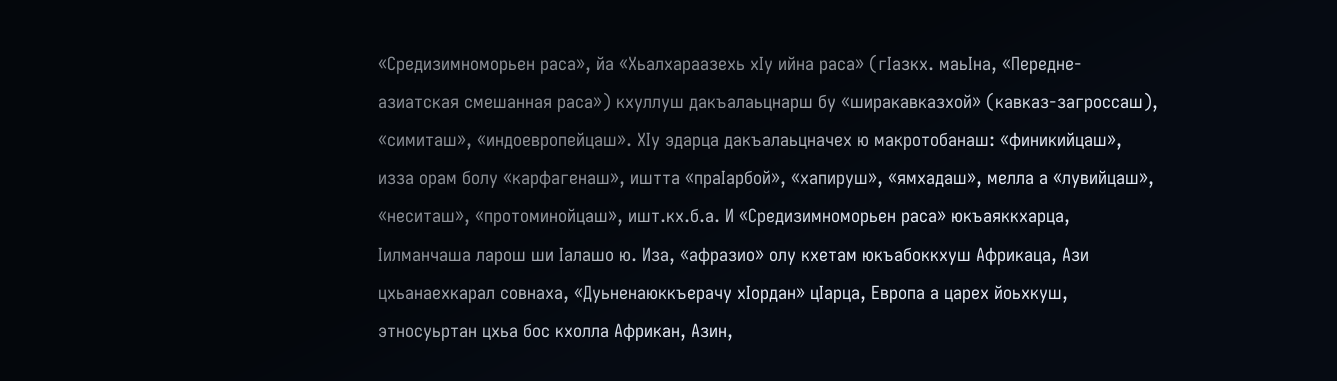«Средизимноморьен раса», йа «Хьалхараазехь хIу ийна раса» (гIазкх. маьIна, «Передне-азиатская смешанная раса») кхуллуш дакъалаьцнарш бу «ширакавказхой» (кавказ-загроссаш), «симиташ», «индоевропейцаш». ХIу эдарца дакъалаьцначех ю макротобанаш: «финикийцаш», изза орам болу «карфагенаш», иштта «праIарбой», «хапируш», «ямхадаш», мелла а «лувийцаш», «неситаш», «протоминойцаш», ишт.кх.б.а. И «Средизимноморьен раса» юкъаяккхарца, Iилманчаша ларош ши Iалашо ю. Иза, «афразио» олу кхетам юкъабоккхуш Африкаца, Ази цхьанаехкарал совнаха, «Дуьненаюккъерачу хIордан» цIарца, Европа а царех йоьхкуш, этносуьртан цхьа бос кхолла Африкан, Азин,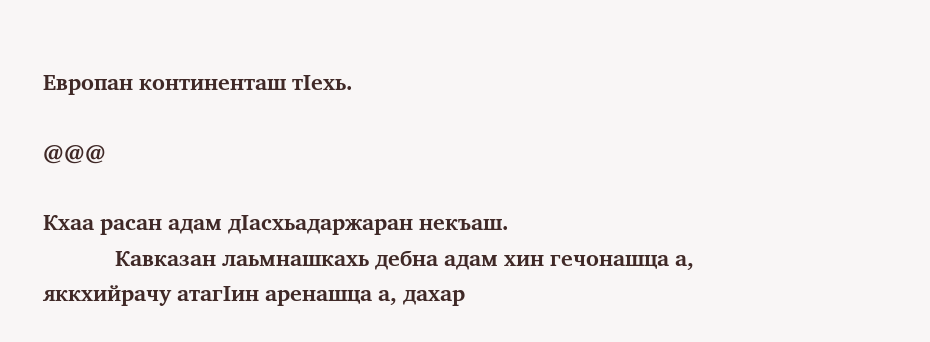Европан континенташ тIехь.

@@@

Кхаа расан адам дIасхьадаржаран некъаш.
            Кавказан лаьмнашкахь дебна адам хин гечонашца а, яккхийрачу атагIин аренашца а, дахар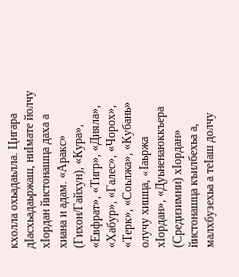кхолла охьадаьлла. Цигара дIасхьадаьржаш, ниIмате йолчу хIордан йистонашца даха а хиана и адам. «Аракс» (Гихон/Гайхун), «Кура», «Евфрат», «Тигр», «Дияла», «Хабур», «Галес», «Чорох», «Терк», «Соьлжа», «Кубань» олучу хишца, «Iаьржа хIордан», «Дуьненаюккъера (Средизимни) хIордан» йистонашца къилбехьа а, малхбузехьа а теIаш долчу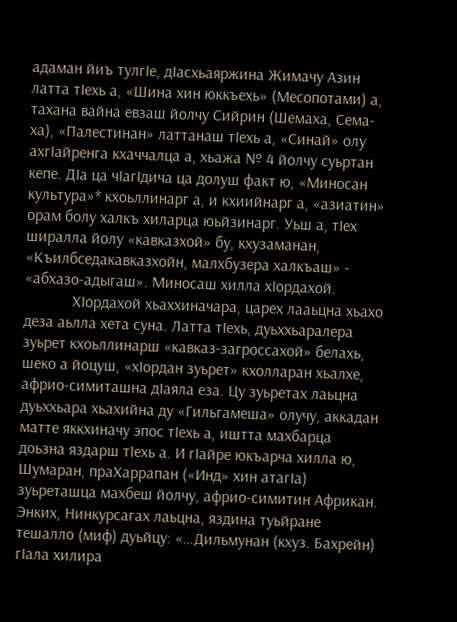адаман йиъ тулгIе, дIасхьаяржина Жимачу Азин латта тIехь а, «Шина хин юккъехь» (Месопотами) а, тахана вайна евзаш йолчу Сийрин (Шемаха, Сема-ха), «Палестинан» латтанаш тIехь а, «Синай» олу ахгIайренга кхаччалца а, хьажа № 4 йолчу суьртан кепе. ДIа ца чIагIдича ца долуш факт ю, «Миносан культура»* кхоьллинарг а, и кхиийнарг а, «азиатин» орам болу халкъ хиларца юьйзинарг. Уьш а, тIех ширалла йолу «кавказхой» бу, кхузаманан, «Къилбседакавказхойн, малхбузера халкъаш» - «абхазо-адыгаш». Миносаш хилла хIордахой.
            ХIордахой хьаххиначара, царех лааьцна хьахо деза аьлла хета суна. Латта тIехь, дуьххьаралера зуьрет кхоьллинарш «кавказ-загроссахой» белахь, шеко а йоцуш, «хIордан зуьрет» кхолларан хьалхе, африо-симиташна дIаяла еза. Цу зуьретах лаьцна дуьххьара хьахийна ду «Гильгамеша» олучу, аккадан матте яккхиначу эпос тIехь а, иштта махбарца доьзна яздарш тIехь а. И гIайре юкъарча хилла ю, Шумаран, праХаррапан («Инд» хин атагIа) зуьреташца махбеш йолчу, африо-симитин Африкан. Энких, Нинкурсагах лаьцна, яздина туьйране тешалло (миф) дуьйцу: «…Дильмунан (кхуз. Бахрейн) гIала хилира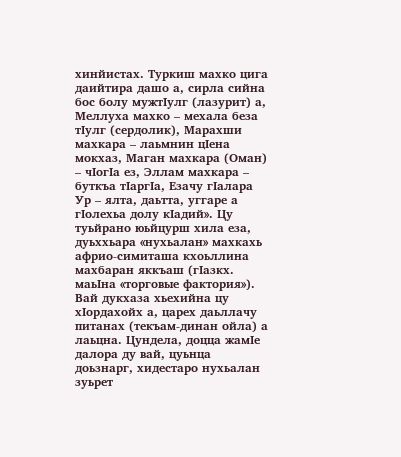хинйистах. Туркиш махко цига даийтира дашо а, сирла сийна бос болу мужтIулг (лазурит) а, Меллуха махко – мехала беза тIулг (сердолик), Марахши махкара – лаьмнин цIена мокхаз, Маган махкара (Оман) – чIогIа ез, Эллам махкара – буткъа тIаргIа, Езачу гIалара Ур – ялта, даьтта, уггаре а гIолехьа долу кIадий». Цу туьйрано юьйцурш хила еза, дуьххьара «нухьалан» махкахь африо-симиташа кхоьллина махбаран яккъаш (гIазкх. маьIна «торговые фактория»).
Вай дукхаза хьехийна цу хIордахойх а, царех даьллачу питанах (текъам-динан ойла) а лаьцна. Цундела, доцца жамIе далора ду вай, цуьнца доьзнарг, хидестаро нухьалан зуьрет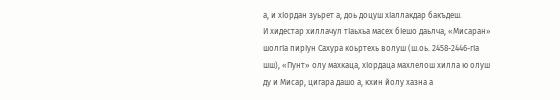а, и хIордан зуьрет а, доь доцуш хIаллакдар бакъдеш.
И хидестар хиллачул тIаьхьа масех бIешо даьлча, «Мисаран» шолгIа пирIун Сахура коьртехь волуш (ш.оь. 2458-2446-гIа шш), «Пунт» олу махкаца, хIордаца махлелош хилла ю олуш ду и Мисар, цигара дашо а, кхин йолу хазна а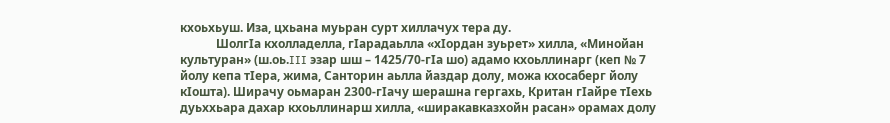кхоьхьуш. Иза, цхьана муьран сурт хиллачух тера ду.
            ШолгIа кхолладелла, гIарадаьлла «хIордан зуьрет» хилла, «Минойан культуран» (ш.оь.III эзар шш – 1425/70-гIа шо) адамо кхоьллинарг (кеп № 7 йолу кепа тIера, жима, Санторин аьлла йаздар долу, можа кхосаберг йолу кIошта). Ширачу оьмаран 2300-гIачу шерашна гергахь, Критан гIайре тIехь дуьххьара дахар кхоьллинарш хилла, «ширакавказхойн расан» орамах долу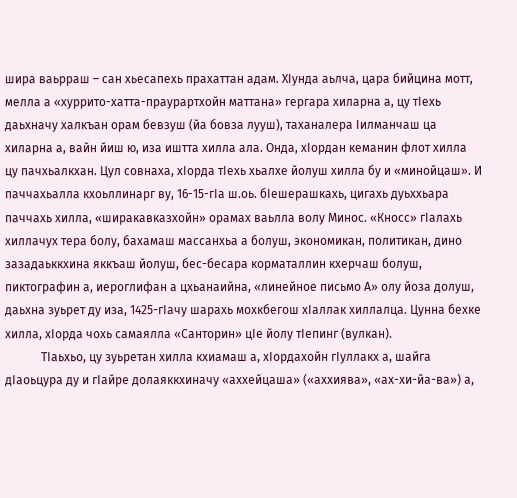шира ваьрраш – сан хьесапехь прахаттан адам. ХIунда аьлча, цара бийцина мотт, мелла а «хуррито-хатта-праурартхойн маттана» гергара хиларна а, цу тIехь даьхначу халкъан орам бевзуш (йа бовза лууш), таханалера Iилманчаш ца хиларна а, вайн йиш ю, иза иштта хилла ала. Онда, хIордан кеманин флот хилла цу пачхьалкхан. Цул совнаха, хIорда тIехь хьалхе йолуш хилла бу и «минойцаш». И паччахьалла кхоьллинарг ву, 16-15-гIа ш.оь. бIешерашкахь, цигахь дуьххьара паччахь хилла, «ширакавказхойн» орамах ваьлла волу Минос. «Кносс» гIалахь хиллачух тера болу, бахамаш массанхьа а болуш, экономикан, политикан, дино зазадаьккхина яккъаш йолуш, бес-бесара корматаллин кхерчаш болуш, пиктографин а, иероглифан а цхьанаийна, «линейное письмо А» олу йоза долуш, даьхна зуьрет ду иза, 1425-гIачу шарахь мохкбегош хIаллак хиллалца. Цунна бехке хилла, хIорда чохь самаялла «Санторин» цIе йолу тIепинг (вулкан).
            ТIаьхьо, цу зуьретан хилла кхиамаш а, хIордахойн гIуллакх а, шайга дIаоьцура ду и гIайре долаяккхиначу «аххейцаша» («аххиява», «ах-хи-йа-ва») а,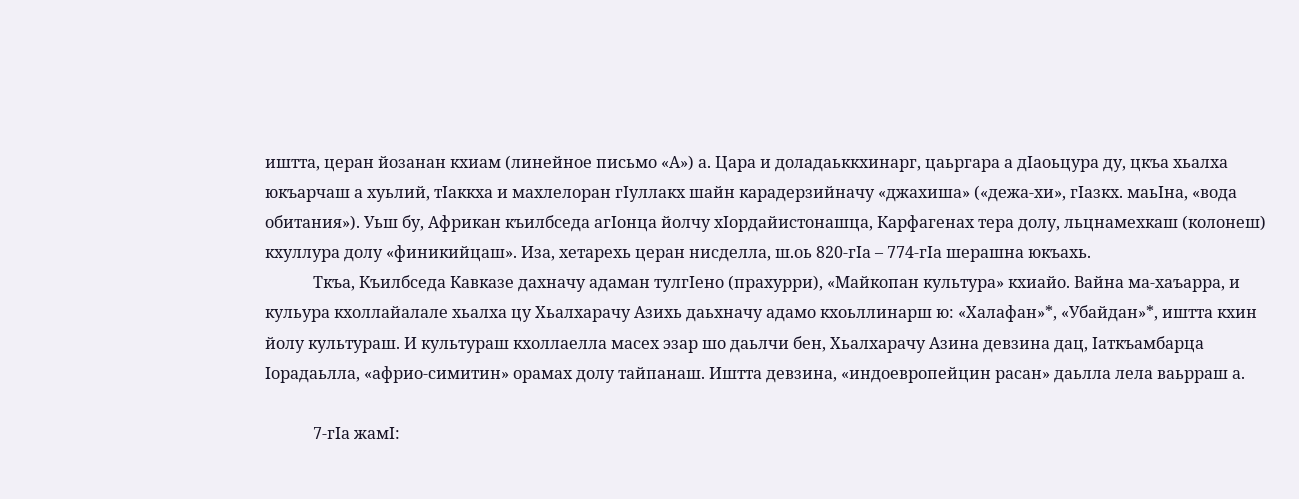иштта, церан йозанан кхиам (линейное письмо «А») а. Цара и доладаьккхинарг, цаьргара а дIаоьцура ду, цкъа хьалха юкъарчаш а хуьлий, тIаккха и махлелоран гIуллакх шайн карадерзийначу «джахиша» («дежа-хи», гIазкх. маьIна, «вода обитания»). Уьш бу, Африкан къилбседа агIонца йолчу хIордайистонашца, Карфагенах тера долу, льцнамехкаш (колонеш) кхуллура долу «финикийцаш». Иза, хетарехь церан нисделла, ш.оь 820-гIа – 774-гIа шерашна юкъахь.
            Ткъа, Къилбседа Кавказе дахначу адаман тулгIено (прахурри), «Майкопан культура» кхиайо. Вайна ма-хаъарра, и кульура кхоллайалале хьалха цу Хьалхарачу Азихь даьхначу адамо кхоьллинарш ю: «Халафан»*, «Убайдан»*, иштта кхин йолу культураш. И культураш кхоллаелла масех эзар шо даьлчи бен, Хьалхарачу Азина девзина дац, Iаткъамбарца Iорадаьлла, «африо-симитин» орамах долу тайпанаш. Иштта девзина, «индоевропейцин расан» даьлла лела ваьрраш а.

            7-гIа жамI: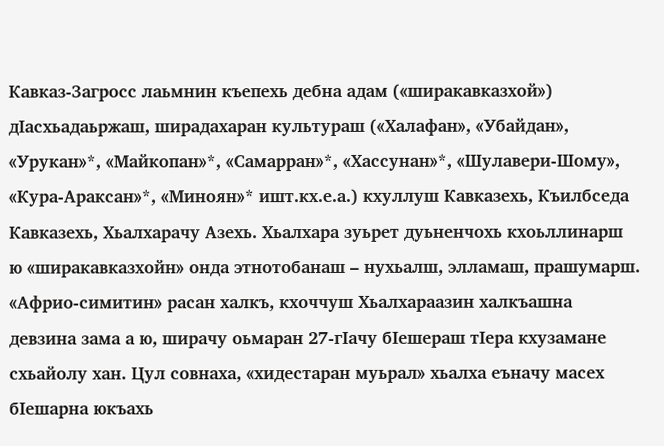Кавказ-Загросс лаьмнин къепехь дебна адам («ширакавказхой») дIасхьадаьржаш, ширадахаран культураш («Халафан», «Убайдан», «Урукан»*, «Майкопан»*, «Самарран»*, «Хассунан»*, «Шулавери-Шому», «Кура-Араксан»*, «Миноян»* ишт.кх.е.а.) кхуллуш Кавказехь, Къилбседа Кавказехь, Хьалхарачу Азехь. Хьалхара зуьрет дуьненчохь кхоьллинарш ю «ширакавказхойн» онда этнотобанаш – нухьалш, элламаш, прашумарш. «Африо-симитин» расан халкъ, кхоччуш Хьалхараазин халкъашна девзина зама а ю, ширачу оьмаран 27-гIачу бIешераш тIера кхузамане схьайолу хан. Цул совнаха, «хидестаран муьрал» хьалха еъначу масех бIешарна юкъахь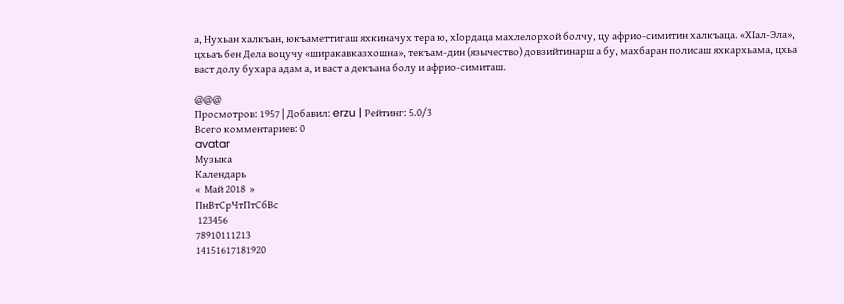а, Нухьан халкъан, юкъаметтигаш яхкиначух тера ю, хIордаца махлелорхой болчу, цу африо-симитин халкъаца. «ХIал-Эла», цхьаъ бен Дела воцучу «ширакавказхошна», текъам-дин (язычество) довзийтинарш а бу, махбаран полисаш яхкархьама, цхьа васт долу бухара адам а, и васт а декъана болу и африо-симиташ.

@@@
Просмотров: 1957 | Добавил: erzu | Рейтинг: 5.0/3
Всего комментариев: 0
avatar
Музыка
Календарь
«  Май 2018  »
ПнВтСрЧтПтСбВс
 123456
78910111213
14151617181920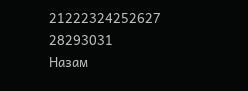21222324252627
28293031
Назам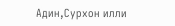Адин,Сурхон илли